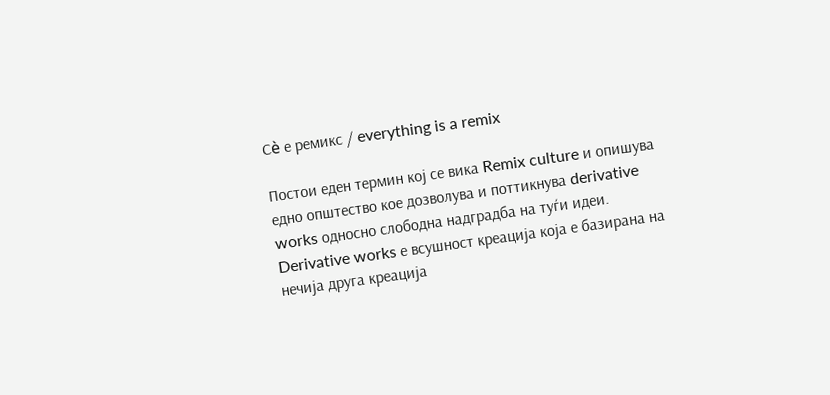Сè е ремикс / everything is a remix

Постои еден термин кој се вика Remix culture и опишува едно општество кое дозволува и поттикнува derivative works односно слободна надградба на туѓи идеи. Derivative works е всушност креација која е базирана на нечија друга креација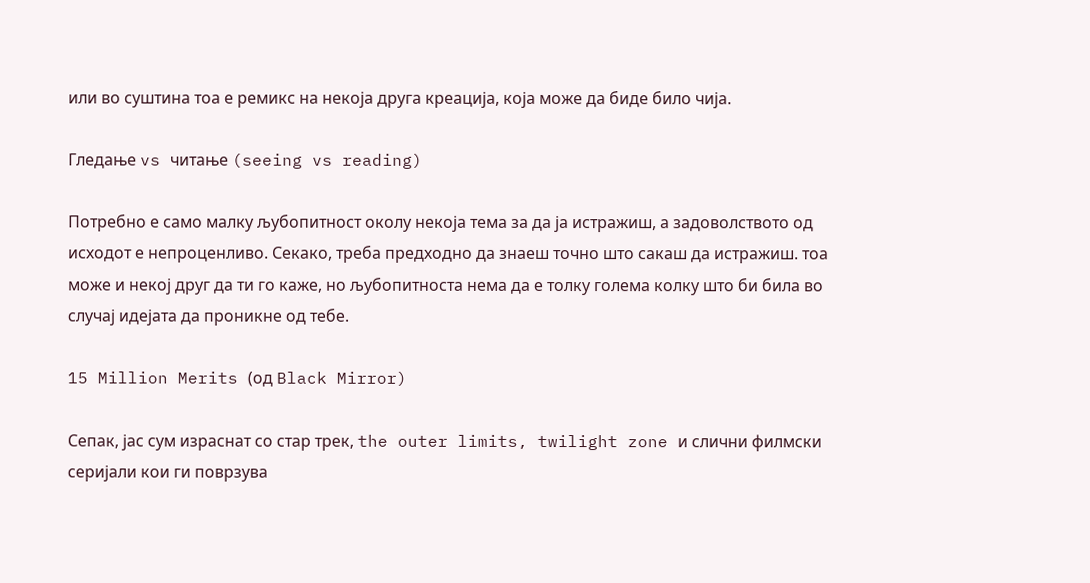или во суштина тоа е ремикс на некоја друга креација, која може да биде било чија.

Гледање vs читање (seeing vs reading)

Потребно е само малку љубопитност околу некоја тема за да ја истражиш, а задоволството од исходот е непроценливо. Секако, треба предходно да знаеш точно што сакаш да истражиш. тоа може и некој друг да ти го каже, но љубопитноста нема да е толку голема колку што би била во случај идејата да проникне од тебе.

15 Million Merits (од Black Mirror)

Сепак, јас сум израснат со стар трек, the outer limits, twilight zone и слични филмски серијали кои ги поврзува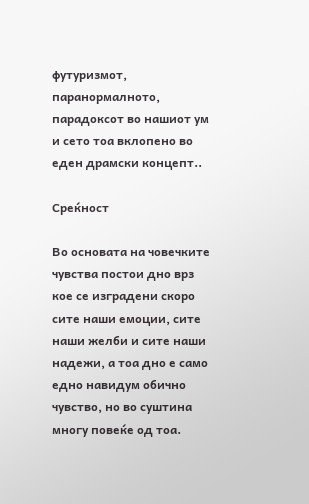футуризмот, паранормалното, парадоксот во нашиот ум и сето тоа вклопено во еден драмски концепт..

Среќност

Во основата на човечките чувства постои дно врз кое се изградени скоро сите наши емоции, сите наши желби и сите наши надежи, а тоа дно е само едно навидум обично чувство, но во суштина многу повеќе од тоа.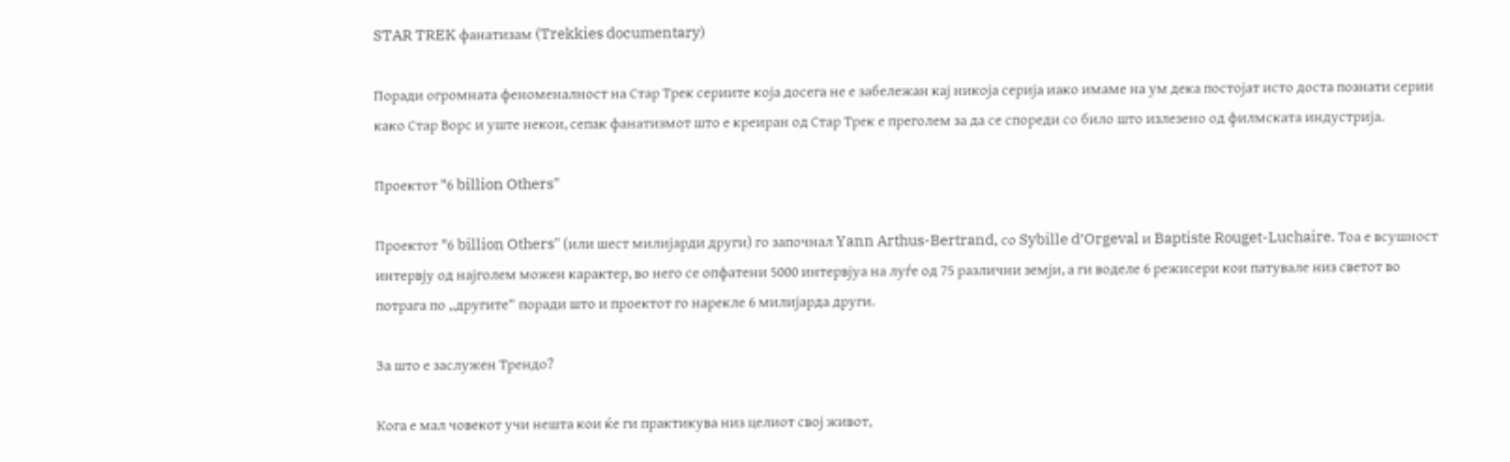STAR TREK фанатизам (Trekkies documentary)

Поради огромната феноменалност на Стар Трек сериите која досега не е забележан кај никоја серија иако имаме на ум дека постојат исто доста познати серии како Стар Ворс и уште некои, сепак фанатизмот што е креиран од Стар Трек е преголем за да се спореди со било што излезено од филмската индустрија.

Проектот "6 billion Others"

Проектот "6 billion Others" (или шест милијарди други) го започнал Yann Arthus-Bertrand, со Sybille d’Orgeval и Baptiste Rouget-Luchaire. Тоа е всушност интервју од најголем можен карактер, во него се опфатени 5000 интервјуа на луѓе од 75 различни земји, а ги воделе 6 режисери кои патувале низ светот во потрага по „другите“ поради што и проектот го нарекле 6 милијарда други.

За што е заслужен Трендо?

Кога е мал човекот учи нешта кои ќе ги практикува низ целиот свој живот,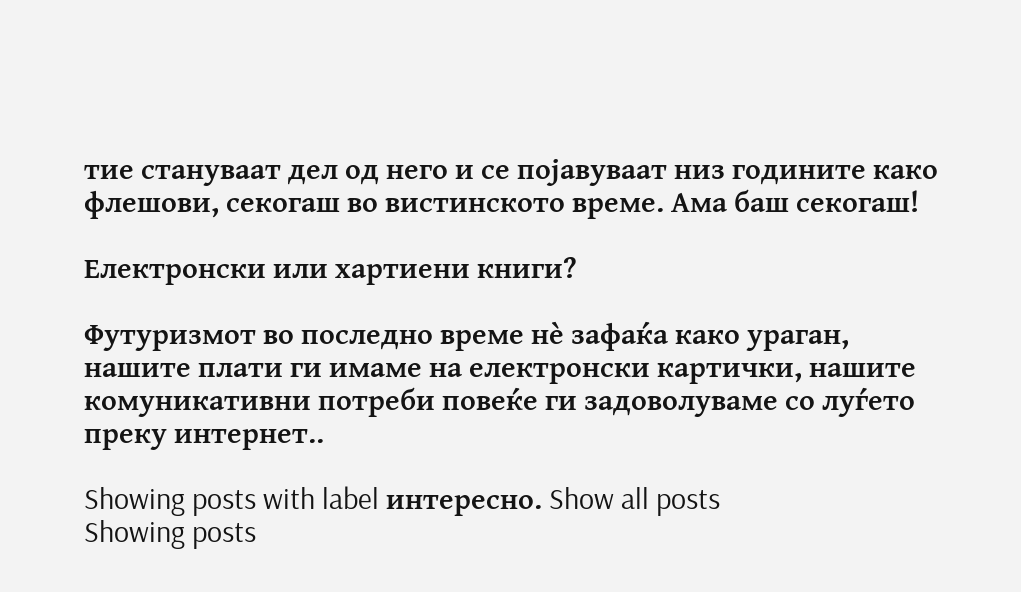тие стануваат дел од него и се појавуваат низ годините како флешови, секогаш во вистинското време. Ама баш секогаш!

Електронски или хартиени книги?

Футуризмот во последно време нè зафаќа како ураган, нашите плати ги имаме на електронски картички, нашите комуникативни потреби повеќе ги задоволуваме со луѓето преку интернет..

Showing posts with label интересно. Show all posts
Showing posts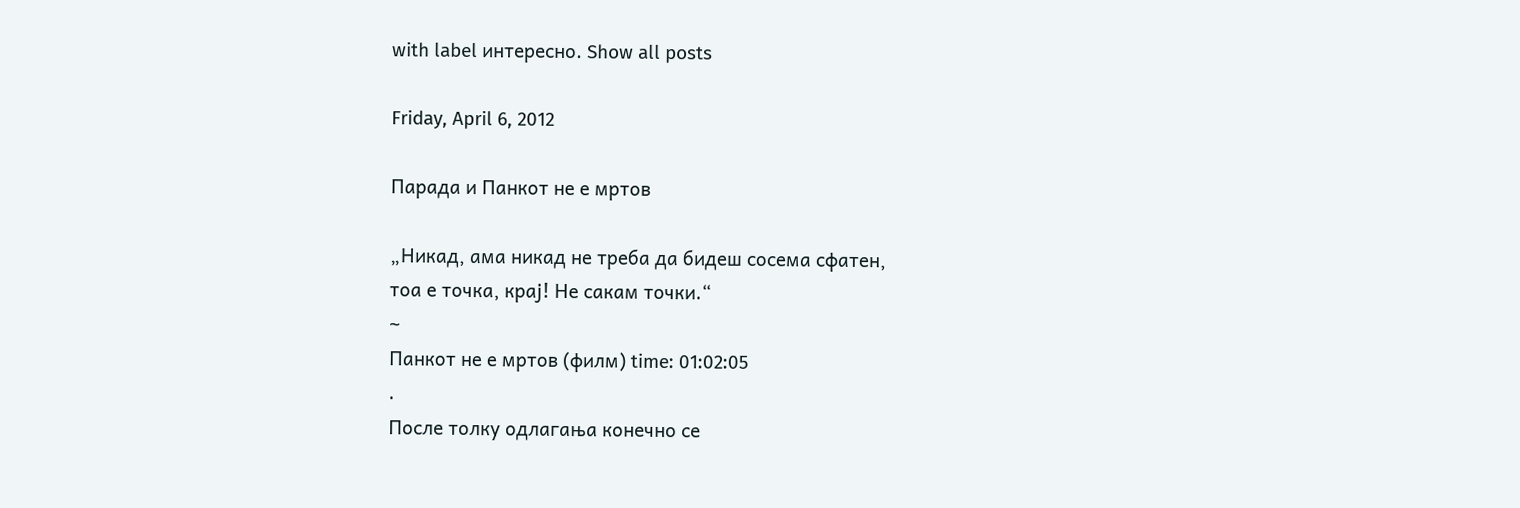with label интересно. Show all posts

Friday, April 6, 2012

Парада и Панкот не е мртов

„Никад, ама никад не треба да бидеш сосема сфатен,
тоа е точка, крај! Не сакам точки.“
~
Панкот не е мртов (филм) time: 01:02:05
.
После толку одлагања конечно се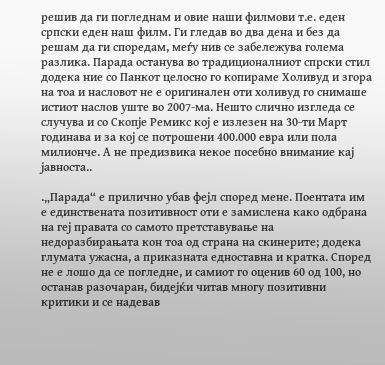решив да ги погледнам и овие наши филмови т.е. еден српски еден наш филм. Ги гледав во два дена и без да решам да ги споредам, меѓу нив се забележува големa разлика. Парада останува во традиционалниот спрски стил додека ние со Панкот целосно го копираме Холивуд и згора на тоа и насловот не е оригинален оти холивуд го снимаше истиот наслов уште во 2007-ма. Нешто слично изгледа се случува и со Скопје Ремикс кој е излезен на 30-ти Март годинава и за кој се потрошени 400.000 евра или пола милионче. А не предизвика некое посебно внимание кај јавноста..

.„Парада“ е прилично убав фејл според мене. Поентата им е единствената позитивност оти е замислена како одбрана на геј правата со самото претставување на недоразбирањата кон тоа од страна на скинерите; додека глумата ужасна, а приказната едноставна и кратка. Според не е лошо да се погледне, и самиот го оценив 60 од 100, но останав разочаран, бидејќи читав многу позитивни критики и се надевав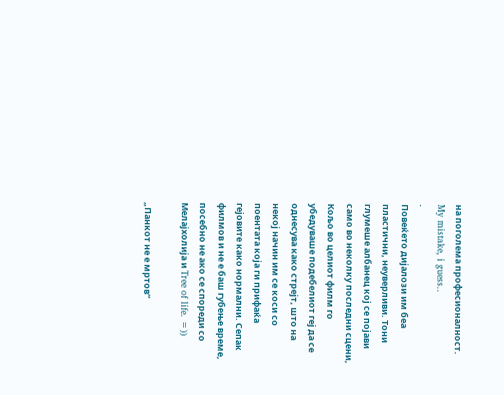на поголема професионалност. My mistake, i guess..
.
Повеќето дијалози им беа пластични, неуверливи. Тони глумеше албанец кој се појави само во неколку последни сцени, Кољо во целиот филм го убедуваше подебелиот геј да се однесува како стрејт, што на некој начин им се коси со поентата која ги прифаќа гејовите како нормални. Сепак филмов и не е баш губење време, посебно не ако се спореди со Мелајхолија и Tree of life. =))

„Панкот не е мртов“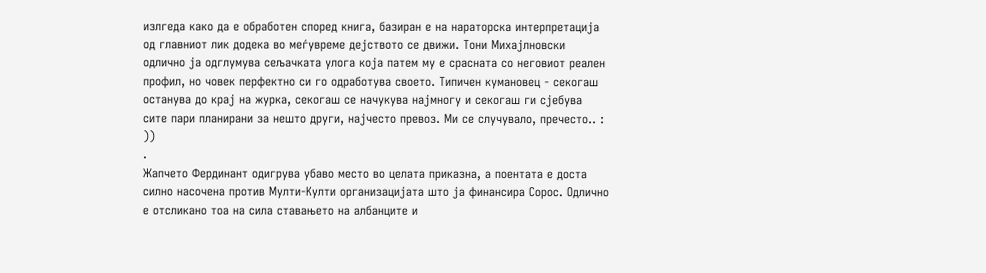излгеда како да е обработен според книга, базиран е на нараторска интерпретација од главниот лик додека во меѓувреме дејството се движи. Тони Михајлновски одлично ја одглумува сељачката улога која патем му е срасната со неговиот реален профил, но човек перфектно си го одработува своето. Типичен кумановец - секогаш останува до крај на журка, секогаш се начукува најмногу и секогаш ги сјебува сите пари планирани за нешто други, најчесто превоз. Ми се случувало, пречесто.. : ))
.
Жапчето Фердинант одигрува убаво место во целата приказна, а поентата е доста силно насочена против Мулти-Култи организацијата што ја финансира Сорос. Одлично е отсликано тоа на сила ставањето на албанците и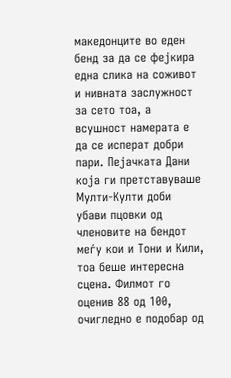македонците во еден бенд за да се фејкира една слика на соживот и нивната заслужност за сето тоа, а всушност намерата е да се исперат добри пари. Пејачката Дани која ги претставуваше Мулти-Култи доби убави пцовки од членовите на бендот меѓу кои и Тони и Кили, тоа беше интересна сцена. Филмот го оценив 88 од 100, очигледно е подобар од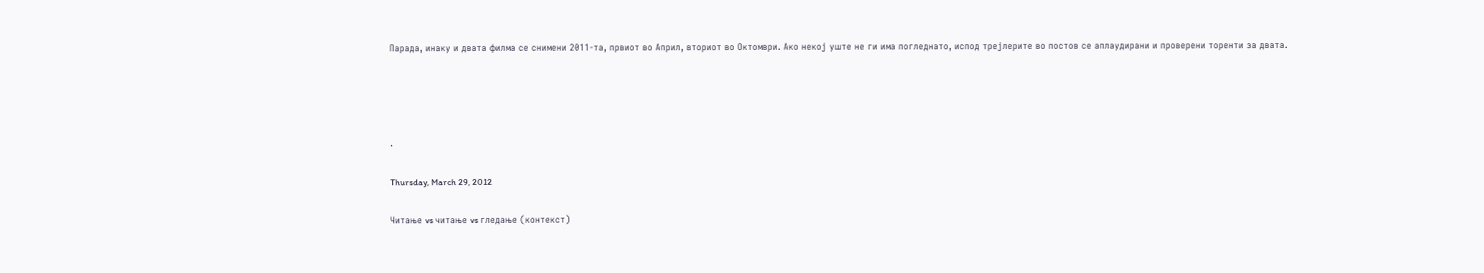Парада, инаку и двата филма се снимени 2011-та, првиот во Април, вториот во Октомври. Ако некој уште не ги има погледнато, испод трејлерите во постов се аплаудирани и проверени торенти за двата.




.

Thursday, March 29, 2012

Читање vs читање vs гледање (контекст)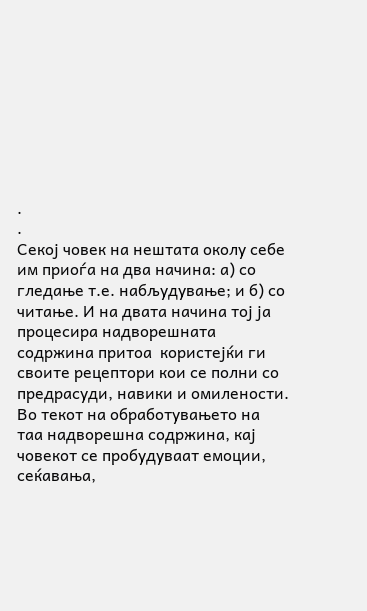.
.
Секој човек на нештата околу себе им приоѓа на два начина: а) со гледање т.е. набљудување; и б) со читање. И на двата начина тој ја процесира надворешната содржина притоа  користејќи ги своите рецептори кои се полни со предрасуди, навики и омилености. Во текот на обработувањето на таа надворешна содржина, кај човекот се пробудуваат емоции, сеќавања,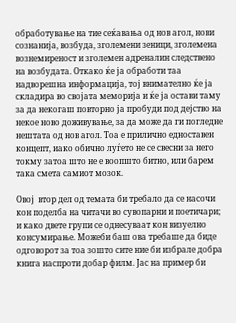обработување на тие сеќавања од нов агол, нови сознанија, возбуда, зголемени зеници, зголемена вознемиреност и зголемен адреналин следствено на возбудата. Откако ќе ја обработи таа надворешна информација, тој внимателно ќе ја складира во својата меморија и ќе ја остави таму за да некогаш повторно ја пробуди под дејство на некое ново доживување, за да може да ги погледне нештата од нов агол. Тоа е прилично едноставен концепт, иако обично луѓето не се свесни за него токму затоа што не е воопшто битно, или барем така смета самиот мозок.

Овој  втор дел од темата би требало да се насочи кон поделба на читачи во сувопарни и поетичари; и како двете групи се однесуваат кон визуелно консумирање. Можеби баш ова требаше да биде одговорот за тоа зошто сите ние би избрале добра книга наспроти добар филм. Јас на пример би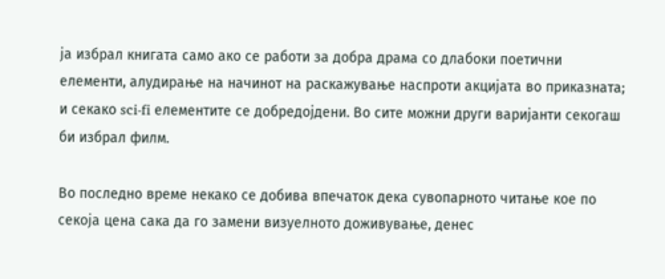ја избрал книгата само ако се работи за добра драма со длабоки поетични елементи, алудирање на начинот на раскажување наспроти акцијата во приказната; и секако sci-fi елементите се добредојдени. Во сите можни други варијанти секогаш би избрал филм.

Во последно време некако се добива впечаток дека сувопарното читање кое по секоја цена сака да го замени визуелното доживување, денес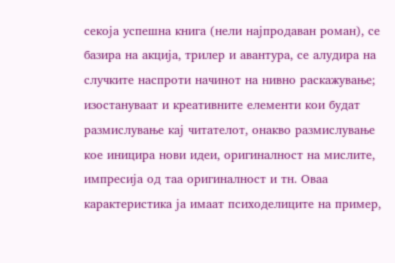секоја успешна книга (нели најпродаван роман), се базира на акција, трилер и авантура, се алудира на случките наспроти начинот на нивно раскажување; изостануваат и креативните елементи кои будат размислување кај читателот, онакво размислување кое иницира нови идеи, оригиналност на мислите, импресија од таа оригиналност и тн. Оваа карактеристика ја имаат психоделиците на пример,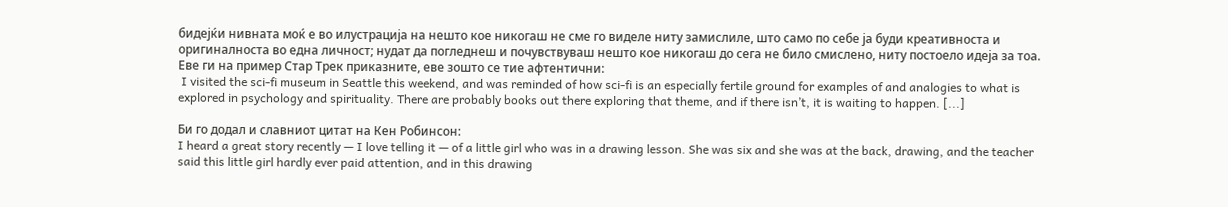бидејќи нивната моќ е во илустрација на нешто кое никогаш не сме го виделе ниту замислиле, што само по себе ја буди креативноста и оригиналноста во една личност; нудат да погледнеш и почувствуваш нешто кое никогаш до сега не било смислено, ниту постоело идеја за тоа. Еве ги на пример Стар Трек приказните, еве зошто се тие афтентични:
 I visited the sci-fi museum in Seattle this weekend, and was reminded of how sci-fi is an especially fertile ground for examples of and analogies to what is explored in psychology and spirituality. There are probably books out there exploring that theme, and if there isn’t, it is waiting to happen. [...]

Би го додал и славниот цитат на Кен Робинсон:
I heard a great story recently — I love telling it — of a little girl who was in a drawing lesson. She was six and she was at the back, drawing, and the teacher said this little girl hardly ever paid attention, and in this drawing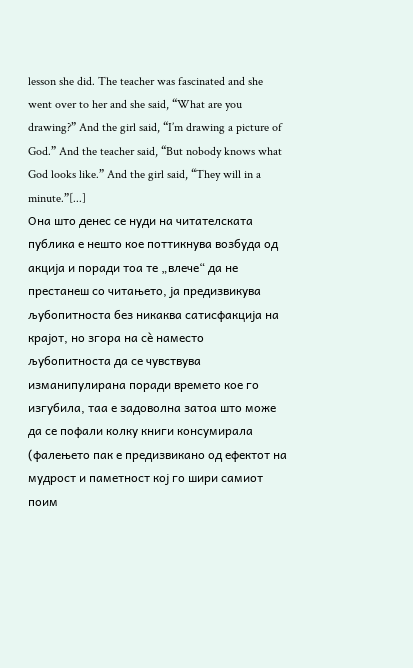lesson she did. The teacher was fascinated and she went over to her and she said, “What are you drawing?” And the girl said, “I’m drawing a picture of God.” And the teacher said, “But nobody knows what God looks like.” And the girl said, “They will in a minute.”[...]
Она што денес се нуди на читателската публика е нешто кое поттикнува возбуда од акција и поради тоа те „влече“ да не престанеш со читањето, ја предизвикува љубопитноста без никаква сатисфакција на крајот, но згора на сè наместо љубопитноста да се чувствува изманипулирана поради времето кое го изгубила, таа е задоволна затоа што може да се пофали колку книги консумирала (фалењето пак е предизвикано од ефектот на мудрост и паметност кој го шири самиот поим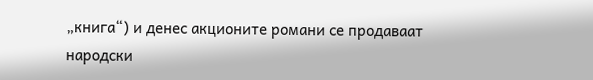„книга“) и денес акционите романи се продаваат народски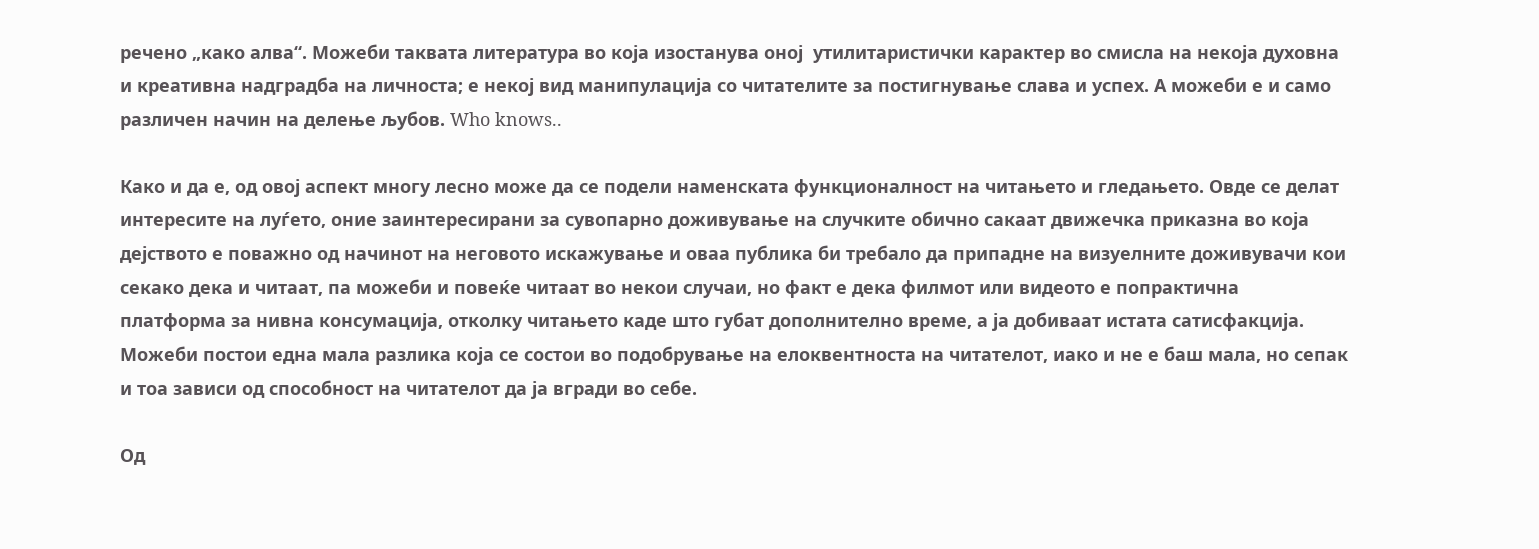речено „како алва“. Можеби таквата литература во која изостанува оној  утилитаристички карактер во смисла на некоја духовна и креативна надградба на личноста; е некој вид манипулација со читателите за постигнување слава и успех. А можеби е и само различен начин на делење љубов. Who knows..

Како и да е, од овој аспект многу лесно може да се подели наменската функционалност на читањето и гледањето. Овде се делат интересите на луѓето, оние заинтересирани за сувопарно доживување на случките обично сакаат движечка приказна во која дејството е поважно од начинот на неговото искажување и оваа публика би требало да припадне на визуелните доживувачи кои секако дека и читаат, па можеби и повеќе читаат во некои случаи, но факт е дека филмот или видеото е попрактична платформа за нивна консумација, отколку читањето каде што губат дополнително време, а ја добиваат истата сатисфакција. Можеби постои една мала разлика која се состои во подобрување на елоквентноста на читателот, иако и не е баш мала, но сепак и тоа зависи од способност на читателот да ја вгради во себе.

Од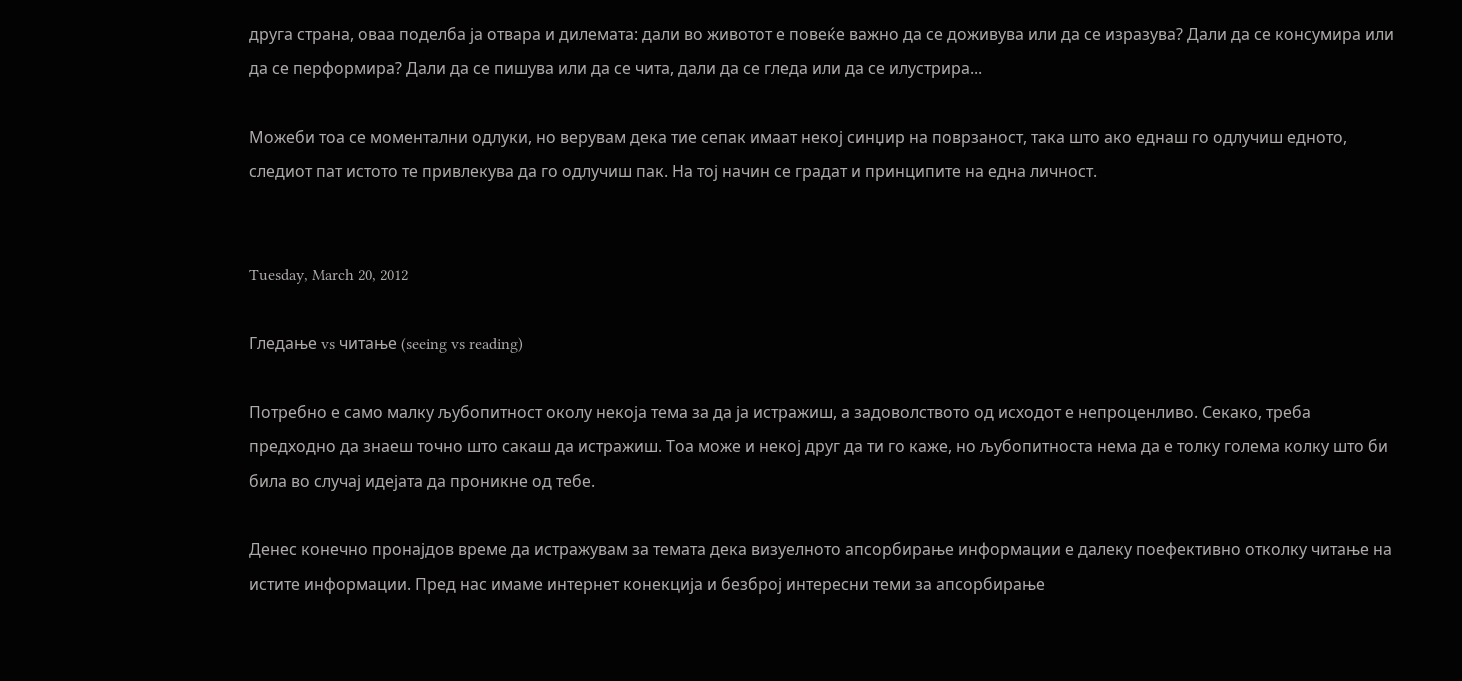друга страна, оваа поделба ја отвара и дилемата: дали во животот е повеќе важно да се доживува или да се изразува? Дали да се консумира или да се перформира? Дали да се пишува или да се чита, дали да се гледа или да се илустрира...

Можеби тоа се моментални одлуки, но верувам дека тие сепак имаат некој синџир на поврзаност, така што ако еднаш го одлучиш едното, следиот пат истото те привлекува да го одлучиш пак. На тој начин се градат и принципите на една личност.


Tuesday, March 20, 2012

Гледање vs читање (seeing vs reading)

Потребно е само малку љубопитност околу некоја тема за да ја истражиш, а задоволството од исходот е непроценливо. Секако, треба предходно да знаеш точно што сакаш да истражиш. Tоа може и некој друг да ти го каже, но љубопитноста нема да е толку голема колку што би била во случај идејата да проникне од тебе.

Денес конечно пронајдов време да истражувам за темата дека визуелното апсорбирање информации е далеку поефективно отколку читање на истите информации. Пред нас имаме интернет конекција и безброј интересни теми за апсорбирање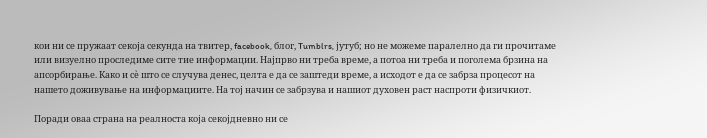кои ни се пружаат секоја секунда на твитер, facebook, блог, Tumblrs, јутуб; но не можеме паралелно да ги прочитаме или визуелно проследиме сите тие информации. Најпрво ни треба време, а потоа ни треба и поголема брзина на апсорбирање. Како и сè што се случува денес, целта е да се заштеди време, а исходот е да се забрза процесот на нашето доживување на информациите. На тој начин се забрзува и нашиот духовен раст наспроти физичкиот.

Поради оваа страна на реалноста која секојдневно ни се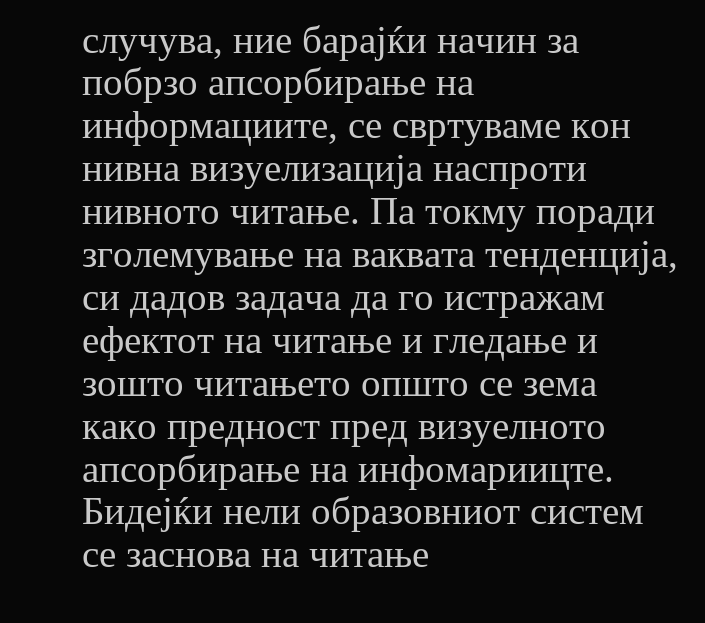случува, ние барајќи начин за побрзо апсорбирање на информациите, се свртуваме кон нивна визуелизација наспроти нивното читање. Па токму поради зголемување на ваквата тенденција, си дадов задача да го истражам ефектот на читање и гледање и зошто читањето општо се зема како предност пред визуелното апсорбирање на инфомариицте. Бидејќи нели образовниот систем се заснова на читање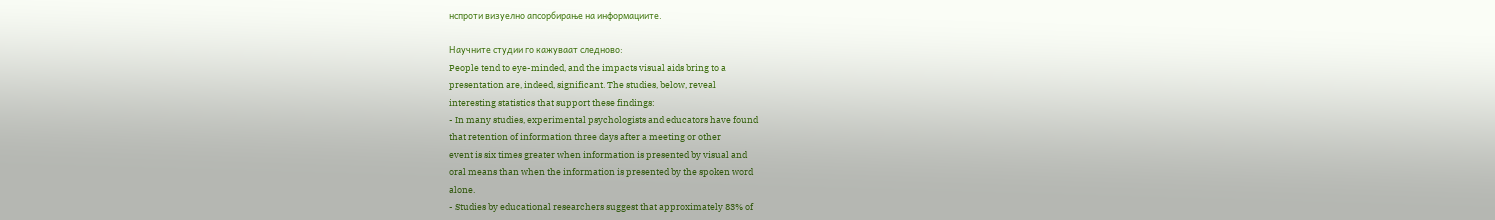нспроти визуелно апсорбирање на информациите.

Научните студии го кажуваат следново:
People tend to eye-minded, and the impacts visual aids bring to a
presentation are, indeed, significant. The studies, below, reveal
interesting statistics that support these findings:
- In many studies, experimental psychologists and educators have found
that retention of information three days after a meeting or other
event is six times greater when information is presented by visual and
oral means than when the information is presented by the spoken word
alone.
- Studies by educational researchers suggest that approximately 83% of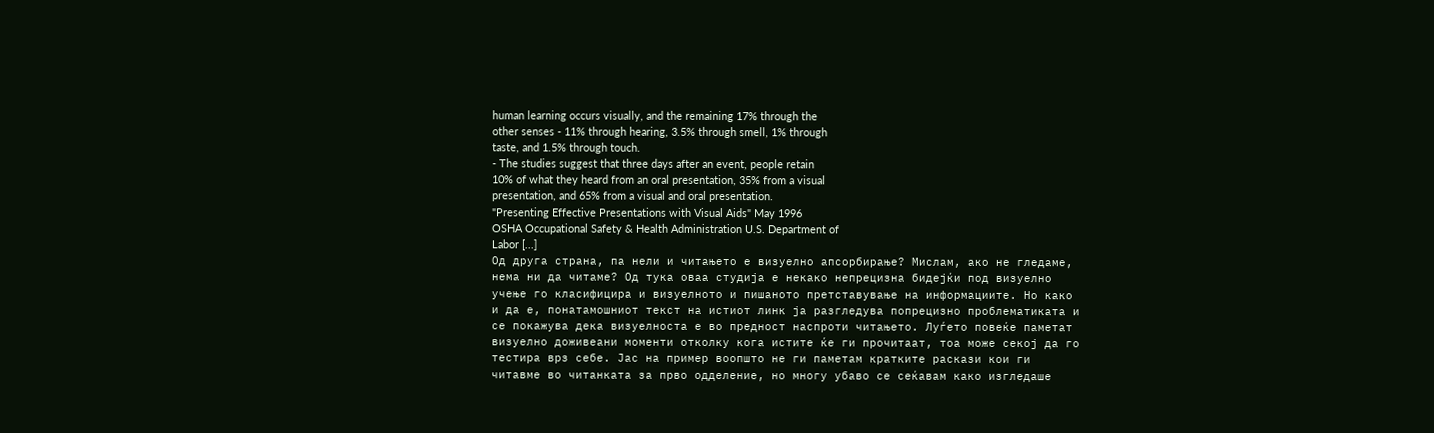human learning occurs visually, and the remaining 17% through the
other senses - 11% through hearing, 3.5% through smell, 1% through
taste, and 1.5% through touch.
- The studies suggest that three days after an event, people retain
10% of what they heard from an oral presentation, 35% from a visual
presentation, and 65% from a visual and oral presentation.
"Presenting Effective Presentations with Visual Aids" May 1996
OSHA Occupational Safety & Health Administration U.S. Department of
Labor [...]
Од друга страна, па нели и читањето е визуелно апсорбирање? Мислам, ако не гледаме, нема ни да читаме? Од тука оваа студија е некако непрецизна бидејќи под визуелно учење го класифицира и визуелното и пишаното претставување на информациите. Но како и да е, понатамошниот текст на истиот линк ја разгледува попрецизно проблематиката и се покажува дека визуелноста е во предност наспроти читањето. Луѓето повеќе паметат визуелно доживеани моменти отколку кога истите ќе ги прочитаат, тоа може секој да го тестира врз себе. Јас на пример воопшто не ги паметам кратките раскази кои ги читавме во читанката за прво одделение, но многу убаво се сеќавам како изгледаше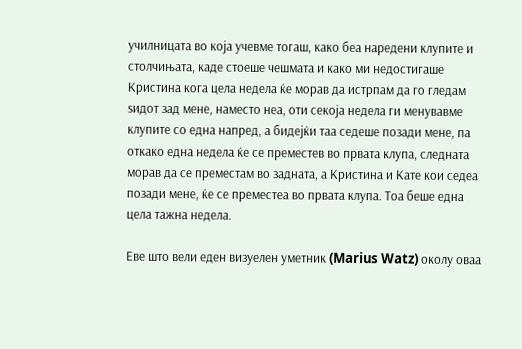училницата во која учевме тогаш, како беа наредени клупите и столчињата, каде стоеше чешмата и како ми недостигаше Кристина кога цела недела ќе морав да истрпам да го гледам ѕидот зад мене, наместо неа, оти секоја недела ги менувавме клупите со една напред, а бидејќи таа седеше позади мене, па откако една недела ќе се преместев во првата клупа, следната морав да се преместам во задната, а Кристина и Кате кои седеа позади мене, ќе се преместеа во првата клупа. Тоа беше една цела тажна недела.

Еве што вели еден визуелен уметник (Marius Watz) околу оваа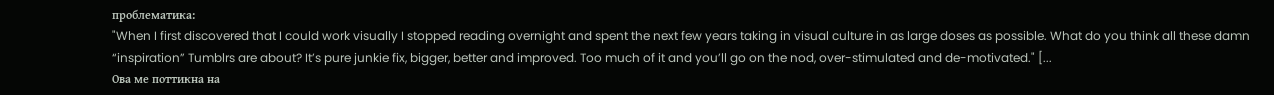проблематика:
"When I first discovered that I could work visually I stopped reading overnight and spent the next few years taking in visual culture in as large doses as possible. What do you think all these damn “inspiration” Tumblrs are about? It’s pure junkie fix, bigger, better and improved. Too much of it and you’ll go on the nod, over-stimulated and de-motivated." [...
Ова ме поттикна на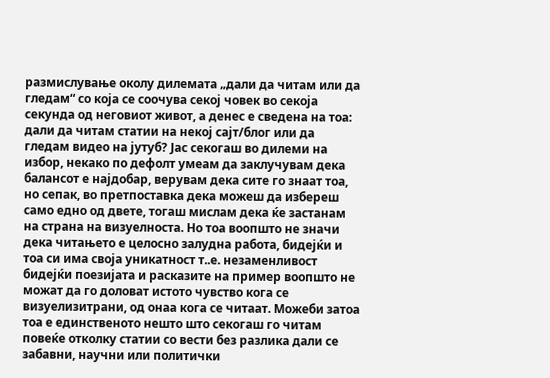размислување околу дилемата „дали да читам или да гледам“ со која се соочува секој човек во секоја секунда од неговиот живот, а денес е сведена на тоа: дали да читам статии на некој сајт/блог или да гледам видео на јутуб? Јас секогаш во дилеми на избор, некако по дефолт умеам да заклучувам дека балансот е најдобар, верувам дека сите го знаат тоа, но сепак, во претпоставка дека можеш да избереш само едно од двете, тогаш мислам дека ќе застанам на страна на визуелноста. Но тоа воопшто не значи дека читањето е целосно залудна работа, бидејќи и тоа си има своја уникатност т..е. незаменливост бидејќи поезијата и расказите на пример воопшто не можат да го доловат истото чувство кога се визуелизитрани, од онаа кога се читаат. Можеби затоа тоа е единственото нешто што секогаш го читам повеќе отколку статии со вести без разлика дали се забавни, научни или политички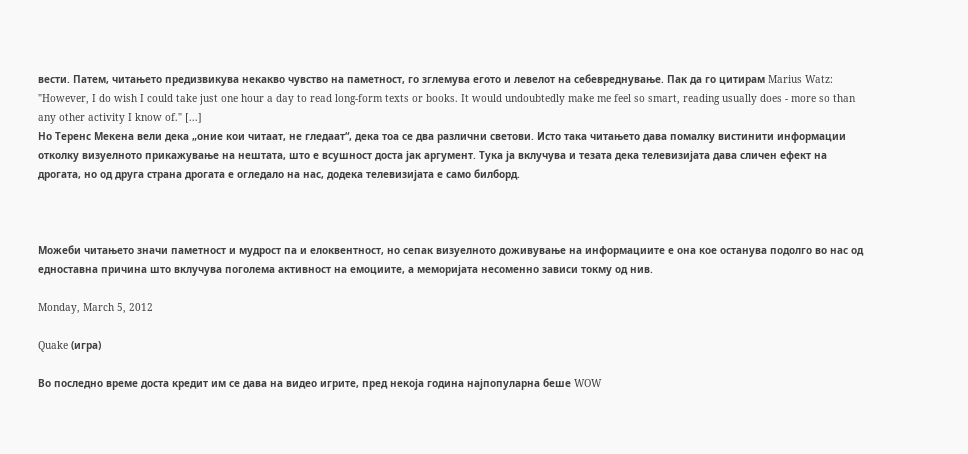вести. Патем, читањето предизвикува некакво чувство на паметност, го зглемува егото и левелот на себевреднување. Пак да го цитирам Marius Watz:
"However, I do wish I could take just one hour a day to read long-form texts or books. It would undoubtedly make me feel so smart, reading usually does - more so than any other activity I know of." [...]
Но Теренс Мекена вели дека „оние кои читаат, не гледаат“, дека тоа се два различни светови. Исто така читањето дава помалку вистинити информации отколку визуелното прикажување на нештата, што е всушност доста јак аргумент. Тука ја вклучува и тезата дека телевизијата дава сличен ефект на дрогата, но од друга страна дрогата е огледало на нас, додека телевизијата е само билборд.



Можеби читањето значи паметност и мудрост па и елоквентност, но сепак визуелното доживување на информациите е она кое останува подолго во нас од едноставна причина што вклучува поголема активност на емоциите, а меморијата несоменно зависи токму од нив.

Monday, March 5, 2012

Quake (игра)

Во последно време доста кредит им се дава на видео игрите, пред некоја година најпопуларна беше WOW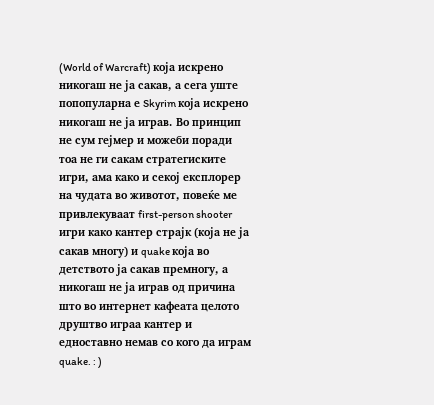(World of Warcraft) која искрено никогаш не ја сакав, а сега уште попопуларна е Skyrim која искрено никогаш не ја играв. Во принцип не сум гејмер и можеби поради тоа не ги сакам стратегиските игри, ама како и секој експлорер на чудата во животот, повеќе ме привлекуваат first-person shooter игри како кантер страјк (која не ја сакав многу) и quake која во детството ја сакав премногу, а никогаш не ја играв од причина што во интернет кафеата целото друштво играа кантер и едноставно немав со кого да играм quake. : )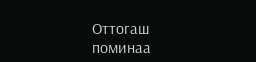Оттогаш поминаа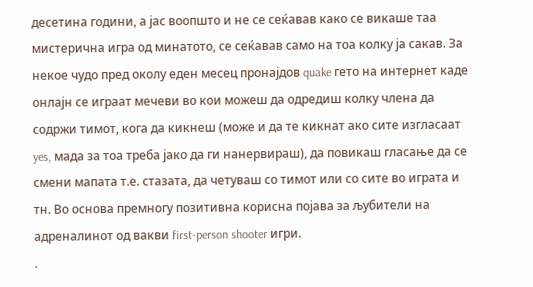десетина години, а јас воопшто и не се сеќавав како се викаше таа мистерична игра од минатото, се сеќавав само на тоа колку ја сакав. За некое чудо пред околу еден месец пронајдов quake гето на интернет каде онлајн се играат мечеви во кои можеш да одредиш колку члена да содржи тимот, кога да кикнеш (може и да те кикнат ако сите изгласаат yes, мада за тоа треба јако да ги нанервираш), да повикаш гласање да се смени мапата т.е. стазата, да четуваш со тимот или со сите во играта и тн. Во основа премногу позитивна корисна појава за љубители на адреналинот од вакви first-person shooter игри.
.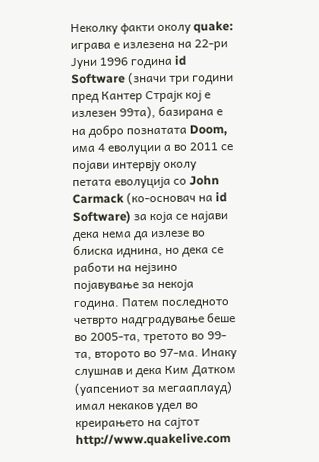Неколку факти околу quake: играва е излезена на 22-ри Јуни 1996 година id Software (значи три години пред Кантер Страјк кој е излезен 99та), базирана е на добро познатата Doom, има 4 еволуции а во 2011 се појави интервју околу петата еволуција со John Carmack (ко-основач на id Software) за која се најави дека нема да излезе во блиска иднина, но дека се работи на нејзино појавување за некоја година. Патем последното четврто надградување беше во 2005-та, третото во 99-та, второто во 97-ма. Инаку слушнав и дека Ким Датком (уапсениот за мегааплауд) имал некаков удел во креирањето на сајтот http://www.quakelive.com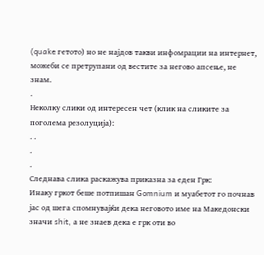(quake гетото) но не најдов такви инфомрации на интернет, можеби се претрупани од вестите за негово апсење, не знам.
.
Неколку слики од интересен чет (клик на сликите за поголема резолуција):
. .
.
.
Следнава слика раскажува приказна за еден Грк:
Инаку гркот беше потпишан Gomnium и муабетот го почнав јас од шега спомнувајќи дека неговото име на Македонски значи shit, а не знаев дека е грк оти во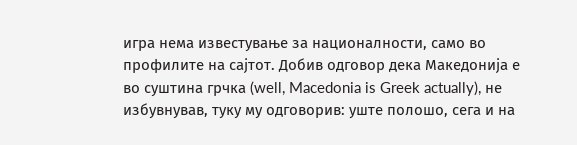игра нема известување за националности, само во профилите на сајтот. Добив одговор дека Македонија е во суштина грчка (well, Macedonia is Greek actually), не избувнував, туку му одговорив: уште полошо, сега и на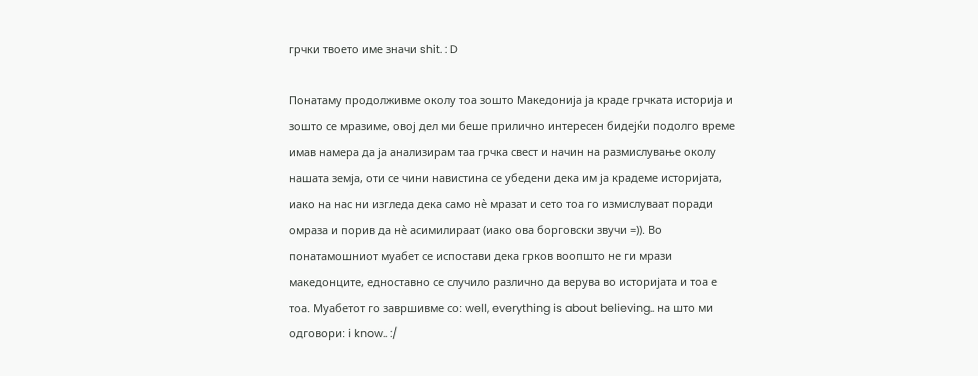грчки твоето име значи shit. : D

Понатаму продолживме околу тоа зошто Македонија ја краде грчката историја и зошто се мразиме, овој дел ми беше прилично интересен бидејќи подолго време имав намера да ја анализирам таа грчка свест и начин на размислување околу нашата земја, оти се чини навистина се убедени дека им ја крадеме историјата, иако на нас ни изгледа дека само нè мразат и сето тоа го измислуваат поради омраза и порив да нè асимилираат (иако ова борговски звучи =)). Во понатамошниот муабет се испостави дека грков воопшто не ги мрази македонците, едноставно се случило различно да верува во историјата и тоа е тоа. Муабетот го завршивме со: well, everything is about believing.. на што ми одговори: i know.. :/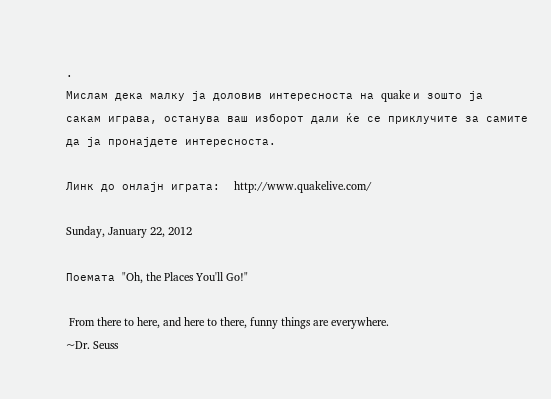.
Мислам дека малку ја доловив интересноста на quake и зошто ја сакам играва, останува ваш изборот дали ќе се приклучите за самите да ја пронајдете интересноста.

Линк до онлајн играта:  http://www.quakelive.com/

Sunday, January 22, 2012

Поемата "Oh, the Places You'll Go!"

 From there to here, and here to there, funny things are everywhere.
~Dr. Seuss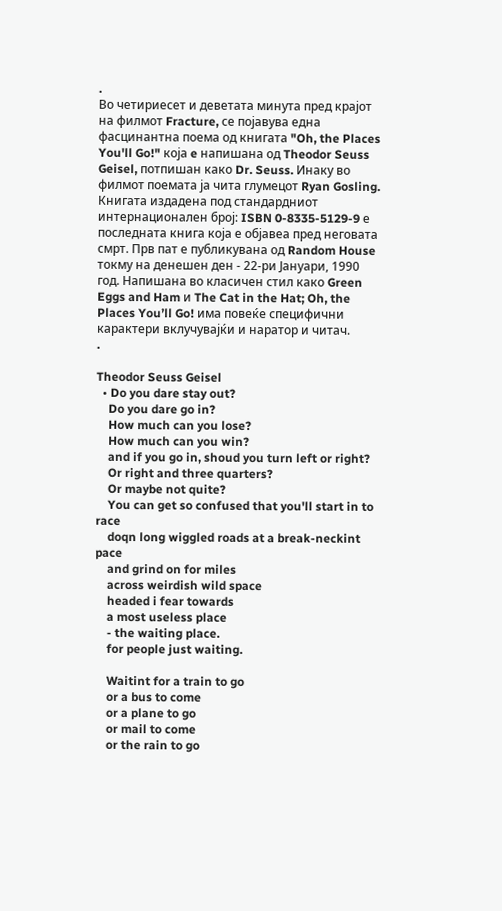.
Во четириесет и деветата минута пред крајот на филмот Fracture, се појавува една фасцинантна поема од книгата "Oh, the Places You'll Go!" која e напишана од Theodor Seuss Geisel, потпишан како Dr. Seuss. Инаку во филмот поемата ја чита глумецот Ryan Gosling. Книгата издадена под стандардниот интернационален број: ISBN 0-8335-5129-9 е последната книга која е објавеа пред неговата смрт. Прв пат е публикувана од Random House токму на денешен ден - 22-ри Јануари, 1990 год. Напишана во класичен стил како Green Eggs and Ham и The Cat in the Hat; Oh, the Places You’ll Go! има повеќе специфични карактери вклучувајќи и наратор и читач.
.

Theodor Seuss Geisel
  • Do you dare stay out?
    Do you dare go in?
    How much can you lose?
    How much can you win?
    and if you go in, shoud you turn left or right?
    Or right and three quarters?
    Or maybe not quite?
    You can get so confused that you'll start in to race
    doqn long wiggled roads at a break-neckint pace
    and grind on for miles
    across weirdish wild space
    headed i fear towards
    a most useless place
    - the waiting place.
    for people just waiting.

    Waitint for a train to go
    or a bus to come
    or a plane to go
    or mail to come
    or the rain to go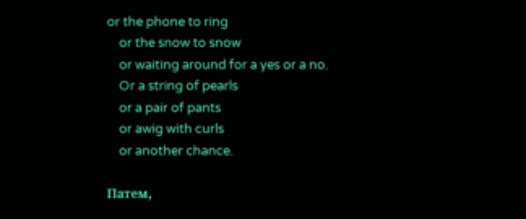or the phone to ring
    or the snow to snow
    or waiting around for a yes or a no.
    Or a string of pearls
    or a pair of pants
    or awig with curls
    or another chance.

Патем,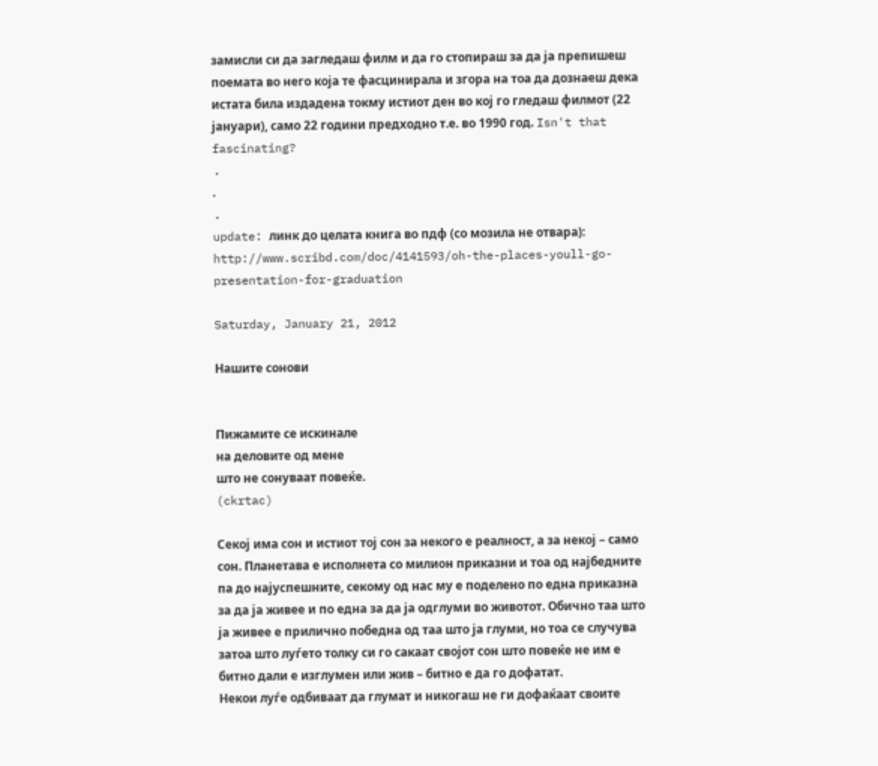замисли си да загледаш филм и да го стопираш за да ја препишеш поемата во него која те фасцинирала и згора на тоа да дознаеш дека истата била издадена токму истиот ден во кој го гледаш филмот (22 јануари), само 22 години предходно т.е. во 1990 год. Isn't that fascinating?
 .
.
 .
update: линк до целата книга во пдф (со мозила не отвара): http://www.scribd.com/doc/4141593/oh-the-places-youll-go-presentation-for-graduation

Saturday, January 21, 2012

Нашите сонови


Пижамите се искинале
на деловите од мене
што не сонуваат повеќе.
(ckrtac)

Секој има сон и истиот тој сон за некого е реалност, а за некој – само сон. Планетава е исполнета со милион приказни и тоа од најбедните па до најуспешните, секому од нас му е поделено по една приказна за да ја живее и по една за да ја одглуми во животот. Обично таа што ја живее е прилично победна од таа што ја глуми, но тоа се случува затоа што луѓето толку си го сакаат својот сон што повеќе не им е битно дали е изглумен или жив – битно е да го дофатат.
Некои луѓе одбиваат да глумат и никогаш не ги дофаќаат своите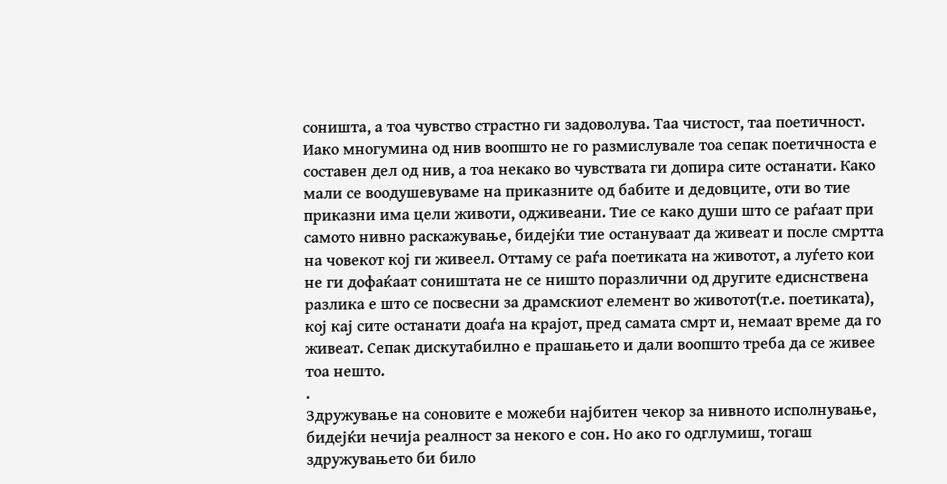соништа, а тоа чувство страстно ги задоволува. Таа чистост, таа поетичност. Иако многумина од нив воопшто не го размислувале тоа сепак поетичноста е составен дел од нив, а тоа некако во чувствата ги допира сите останати. Како мали се воодушевуваме на приказните од бабите и дедовците, оти во тие приказни има цели животи, одживеани. Тие се како души што се раѓаат при самото нивно раскажување, бидејќи тие остануваат да живеат и после смртта на човекот кој ги живеел. Оттаму се раѓа поетиката на животот, а луѓето кои не ги дофаќаат соништата не се ништо поразлични од другите едиснствена разлика е што се посвесни за драмскиот елемент во животот(т.е. поетиката), кој кај сите останати доаѓа на крајот, пред самата смрт и, немаат време да го живеат. Сепак дискутабилно е прашањето и дали воопшто треба да се живее тоа нешто.
.
Здружување на соновите е можеби најбитен чекор за нивното исполнување, бидејќи нечија реалност за некого е сон. Но ако го одглумиш, тогаш здружувањето би било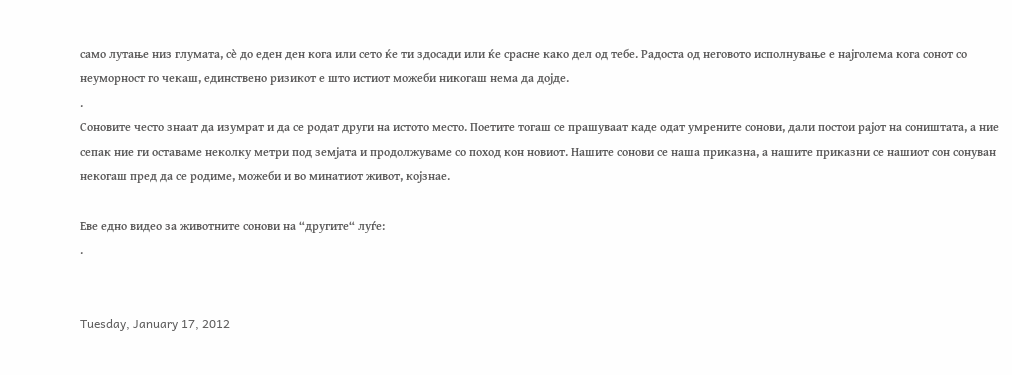само лутање низ глумата, сè до еден ден кога или сето ќе ти здосади или ќе срасне како дел од тебе. Радоста од неговото исполнување е најголема кога сонот со неуморност го чекаш, единствено ризикот е што истиот можеби никогаш нема да дојде.
.
Соновите често знаат да изумрат и да се родат други на истото место. Поетите тогаш се прашуваат каде одат умрените сонови, дали постои рајот на соништата, а ние сепак ние ги оставаме неколку метри под земјата и продолжуваме со поход кон новиот. Нашите сонови се наша приказна, а нашите приказни се нашиот сон сонуван некогаш пред да се родиме, можеби и во минатиот живот, којзнае.

Еве едно видео за животните сонови на “другите“ луѓе:
.


Tuesday, January 17, 2012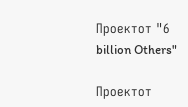Проектот "6 billion Others"

Проектот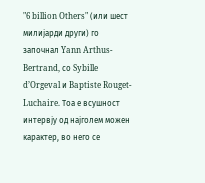"6 billion Others" (или шест милијарди други) го започнал Yann Arthus-Bertrand, со Sybille d’Orgeval и Baptiste Rouget-Luchaire. Тоа е всушност интервју од најголем можен карактер, во него се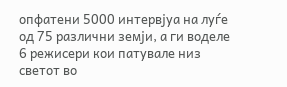опфатени 5000 интервјуа на луѓе од 75 различни земји, а ги воделе 6 режисери кои патувале низ светот во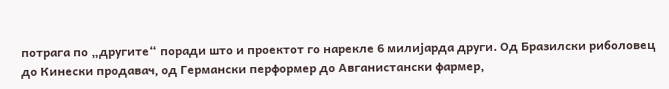потрага по „другите“ поради што и проектот го нарекле 6 милијарда други. Oд Бразилски риболовец до Кинески продавач, од Германски перформер до Авганистански фармер,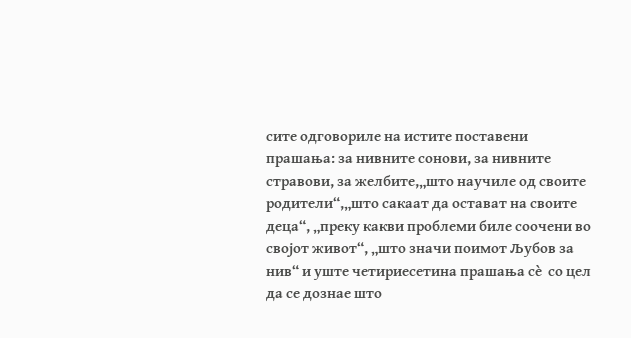сите одговориле на истите поставени прашања: за нивните сонови, за нивните стравови, за желбите,„што научиле од своите родители“,„што сакаат да остават на своите деца“, „преку какви проблеми биле соочени во својот живот“, „што значи поимот Љубов за нив“ и уште четириесетина прашања сѐ  со цел да се дознае што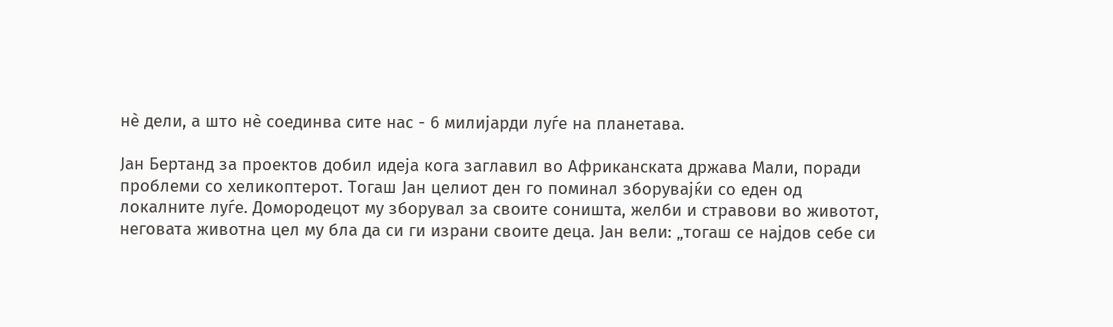нѐ дели, а што нѐ соединва сите нас - 6 милијарди луѓе на планетава.

Јан Бертанд за проектов добил идеја кога заглавил во Африканската држава Мали, поради проблеми со хеликоптерот. Тогаш Јан целиот ден го поминал зборувајќи со еден од локалните луѓе. Домородецот му зборувал за своите соништа, желби и стравови во животот, неговата животна цел му бла да си ги израни своите деца. Јан вели: „тогаш се најдов себе си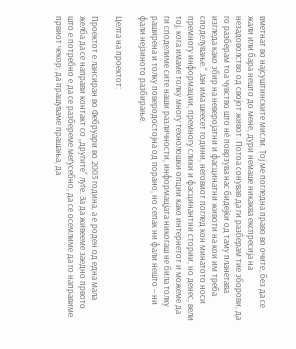вметнат во најсуштинските мисли. Тој ме погледна право во очите, без да се жали или бара нешто до мене, дури немаше никаква експресија на незадоволство од својот живот. Потоа сонував да ги разберам тие зборови, да го разберам тоа чувство што нѐ поврзува нас бидејќи од таму планетава изгледа како збир на неверојатни и фасцинатни животи на кои им треба споделување.“ Јан има шеесет години, неговиот поглед кон минатото носи премногу информации, премногу слики и фасцинантни стории, но денес, вели тој, кога имаме толку многу технолошки опции како интернетот и можеме да ги споделиме сите наши различности, информацјата никогаш не била толку раширена и толку поверодостојна од порано, но сепак ни фали нешто – ни фали нејзиното разбирање.

Целта на проектот:

Проектот е лансиран во Фебруари во 2003 година, а е роден од една мала желба да се направи контакт со „другите“ луѓе. За да живееме заедно првото што е потребно е да се разбереме меѓусебно, да се осемлиме да го направиме првиот чекор; да прашуваме прашања, да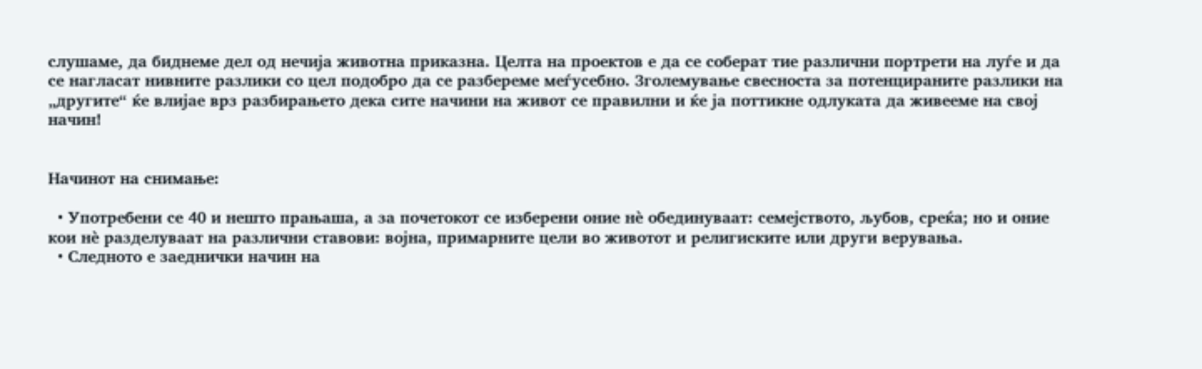слушаме, да биднеме дел од нечија животна приказна. Целта на проектов е да се соберат тие различни портрети на луѓе и да се нагласат нивните разлики со цел подобро да се разбереме меѓусебно. Зголемување свесноста за потенцираните разлики на „другите“ ќе влијае врз разбирањето дека сите начини на живот се правилни и ќе ја поттикне одлуката да живееме на свој начин!


Начинот на снимање:

  • Употребени се 40 и нешто прањаша, а за почетокот се изберени оние нѐ обединуваат: семејството, љубов, среќа; но и оние кои нѐ разделуваат на различни ставови: војна, примарните цели во животот и религиските или други верувања.
  • Следното е заеднички начин на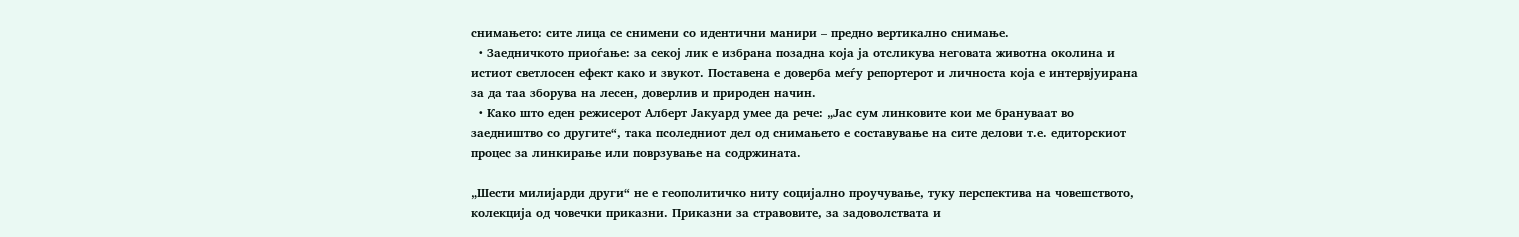снимањето: сите лица се снимени со идентични манири – предно вертикално снимање.
  • Заедничкото приоѓање: за секој лик е избрана позадна која ја отсликува неговата животна околина и истиот светлосен ефект како и звукот. Поставена е доверба меѓу репортерот и личноста која е интервјуирана за да таа зборува на лесен, доверлив и природен начин.
  • Како што еден режисерот Алберт Јакуард умее да рече: „Јас сум линковите кои ме брануваат во заедништво со другите“, така псоледниот дел од снимањето е составување на сите делови т.е. едиторскиот процес за линкирање или поврзување на содржината.

„Шести милијарди други“ не е геополитичко ниту социјално проучување, туку перспектива на човешството, колекција од човечки приказни. Приказни за стравовите, за задоволствата и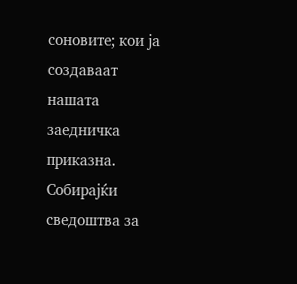соновите; кои ја создаваат нашата заедничка приказна. Собирајќи сведоштва за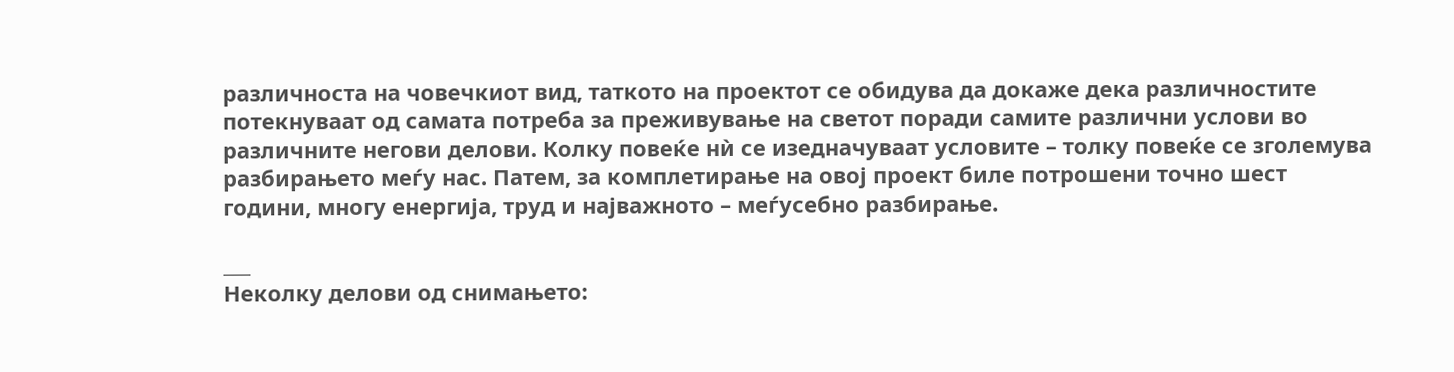различноста на човечкиот вид, таткото на проектот се обидува да докаже дека различностите потекнуваат од самата потреба за преживување на светот поради самите различни услови во различните негови делови. Колку повеќе нѝ се изедначуваат условите – толку повеќе се зголемува разбирањето меѓу нас. Патем, за комплетирање на овој проект биле потрошени точно шест години, многу енергија, труд и најважното – меѓусебно разбирање.

___
Неколку делови од снимањето: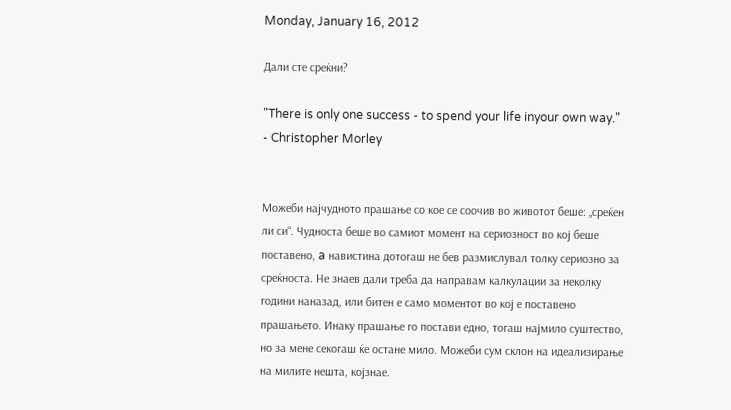Monday, January 16, 2012

Дали сте среќни?

"There is only one success - to spend your life inyour own way."
- Christopher Morley


Можеби најчудното прашање со кое се соочив во животот беше: „среќен ли си“. Чудноста беше во самиот момент на сериозност во кој беше поставено, a навистина дотогаш не бев размислувал толку сериозно за среќноста. Не знаев дали треба да направам калкулации за неколку години наназад, или битен е само моментот во кој е поставено прашањето. Инаку прашање го постави едно, тогаш најмило суштество, но за мене секогаш ќе остане мило. Можеби сум склон на идеализирање на милите нешта, којзнае.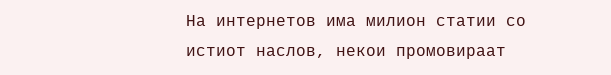На интернетов има милион статии со истиот наслов, некои промовираат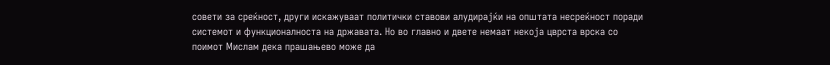совети за среќност, други искажуваат политички ставови алудирајќи на општата несреќност поради системот и функционалноста на државата. Но во главно и двете немаат некоја цврста врска со поимот Мислам дека прашањево може да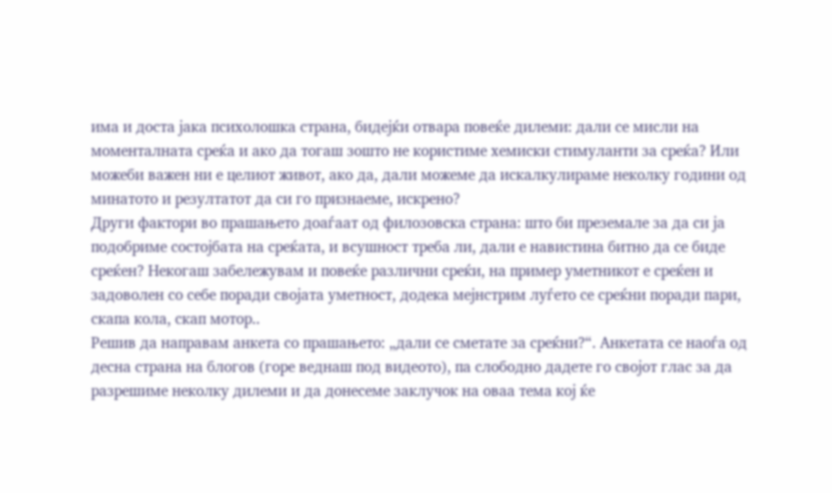има и доста јака психолошка страна, бидејќи отвара повеќе дилеми: дали се мисли на моменталната среќа и ако да тогаш зошто не користиме хемиски стимуланти за среќа? Или можеби важен ни е целиот живот, ако да, дали можеме да искалкулираме неколку години од минатото и резултатот да си го признаеме, искрено?
Други фактори во прашањето доаѓаат од филозовска страна: што би преземале за да си ја подобриме состојбата на среќата, и всушност треба ли, дали е навистина битно да се биде среќен? Некогаш забележувам и повеќе различни среќи, на пример уметникот е среќен и задоволен со себе поради својата уметност, додека мејнстрим луѓето се среќни поради пари, скапа кола, скап мотор..
Решив да направам анкета со прашањето: „дали се сметате за среќни?“. Анкетата се наоѓа од десна страна на блогов (горе веднаш под видеото), па слободно дадете го својот глас за да разрешиме неколку дилеми и да донесеме заклучок на оваа тема кој ќе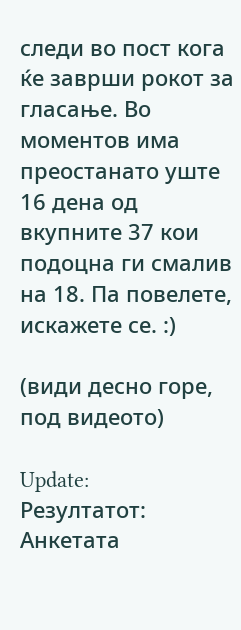следи во пост кога ќе заврши рокот за гласање. Во моментов има преостанато уште 16 дена од вкупните 37 кои подоцна ги смалив на 18. Па повелете, искажете се. :)

(види десно горе, под видеото)

Update:
Резултатот:
Анкетата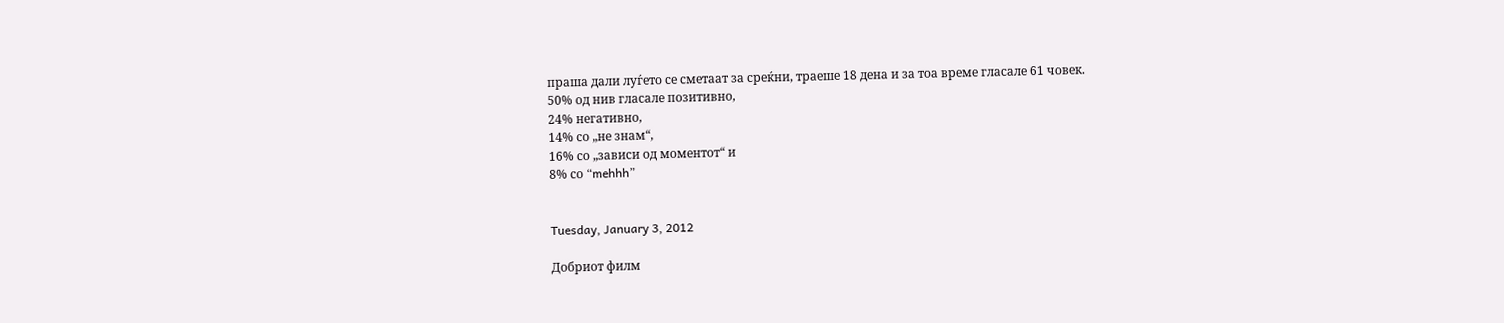праша дали луѓето се сметаат за среќни, траеше 18 дена и за тоа време гласале 61 човек.
50% од нив гласале позитивно,
24% негативно,
14% со „не знам“,
16% со „зависи од моментот“ и
8% со “mehhh”


Tuesday, January 3, 2012

Добриот филм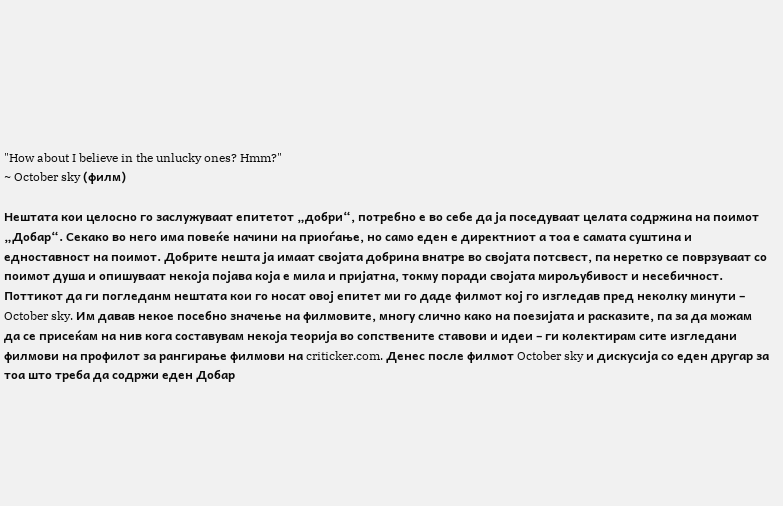"How about I believe in the unlucky ones? Hmm?"
~ October sky (филм)

Нештата кои целосно го заслужуваат епитетот „добри“, потребно е во себе да ја поседуваат целата содржина на поимот „Добар“. Секако во него има повеќе начини на приоѓање, но само еден е директниот а тоа е самата суштина и едноставност на поимот. Добрите нешта ја имаат својата добрина внатре во својата потсвест, па неретко се поврзуваат со поимот душа и опишуваат некоја појава која е мила и пријатна, токму поради својата мирољубивост и несебичност.
Поттикот да ги погледанм нештата кои го носат овој епитет ми го даде филмот кој го изгледав пред неколку минути – October sky. Им давав некое посебно значење на филмовите, многу слично како на поезијата и расказите, па за да можам да се присеќам на нив кога составувам некоја теорија во сопствените ставови и идеи – ги колектирам сите изгледани филмови на профилот за рангирање филмови на criticker.com. Денес после филмот October sky и дискусија со еден другар за тоа што треба да содржи еден Добар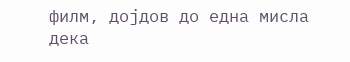филм, дојдов до една мисла дека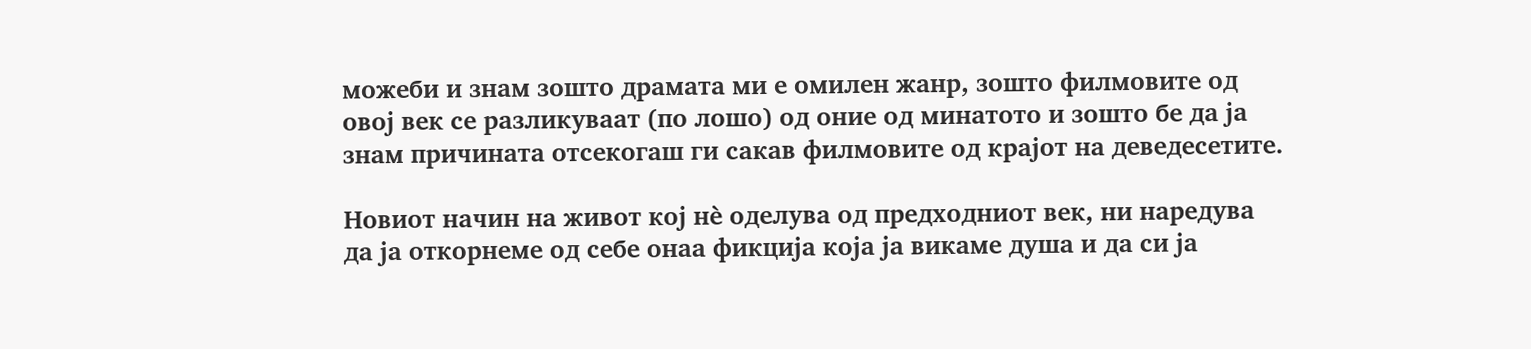можеби и знам зошто драмата ми е омилен жанр, зошто филмовите од овој век се разликуваат (по лошо) од оние од минатото и зошто бе да ја знам причината отсекогаш ги сакав филмовите од крајот на деведесетите.

Новиот начин на живот кој нѐ оделува од предходниот век, ни наредува да ја откорнеме од себе онаа фикција која ја викаме душа и да си ја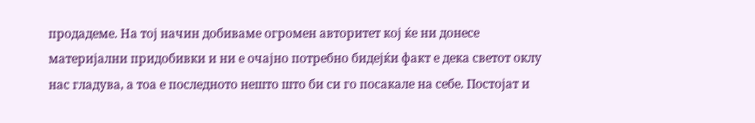продадеме. На тој начин добиваме огромен авторитет кој ќе ни донесе материјални придобивки и ни е очајно потребно бидејќи факт е дека светот оклу нас гладува, а тоа е последното нешто што би си го посакале на себе. Постојат и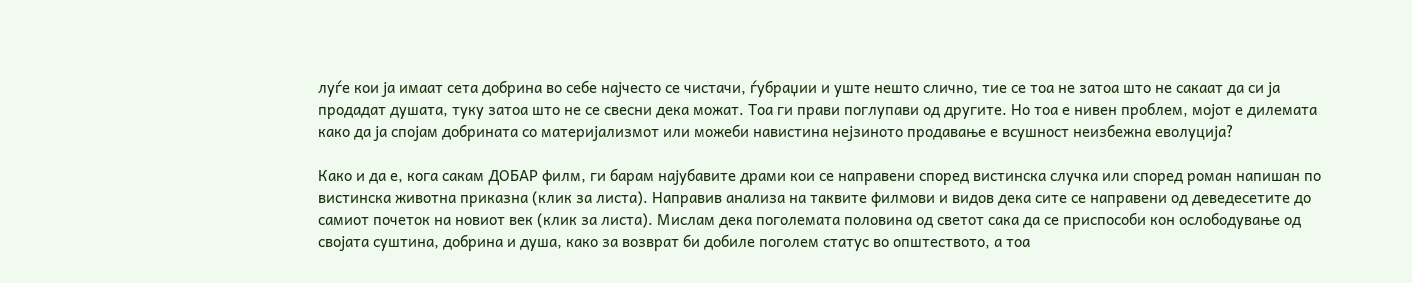луѓе кои ја имаат сета добрина во себе најчесто се чистачи, ѓубраџии и уште нешто слично, тие се тоа не затоа што не сакаат да си ја продадат душата, туку затоа што не се свесни дека можат. Тоа ги прави поглупави од другите. Но тоа е нивен проблем, мојот е дилемата како да ја спојам добрината со материјализмот или можеби навистина нејзиното продавање е всушност неизбежна еволуција?

Како и да е, кога сакам ДОБАР филм, ги барам најубавите драми кои се направени според вистинска случка или според роман напишан по вистинска животна приказна (клик за листа). Направив анализа на таквите филмови и видов дека сите се направени од деведесетите до самиот почеток на новиот век (клик за листа). Мислам дека поголемата половина од светот сака да се приспособи кон ослободување од својата суштина, добрина и душа, како за возврат би добиле поголем статус во општеството, а тоа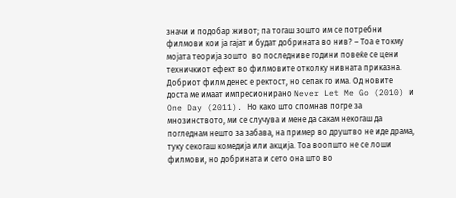значи и подобар живот; па тогаш зошто им се потребни филмови кои ја гајат и будат добрината во нив? – Тоа е токму мојата теорија зошто  во последниве години повеќе се цени техничкиот ефект во филмовите отколку нивната приказна. Добриот филм денес е ректост, но сепак го има. Од новите доста ме имаат импресионирано Never Let Me Go (2010) и One Day (2011). Но како што спомнав погре за мнозинството, ми се случува и мене да сакам некогаш да погледнам нешто за забава, на пример во друштво не иде драма, туку секогаш комедија или акција. Тоа воопшто не се лоши филмови, но добрината и сето она што во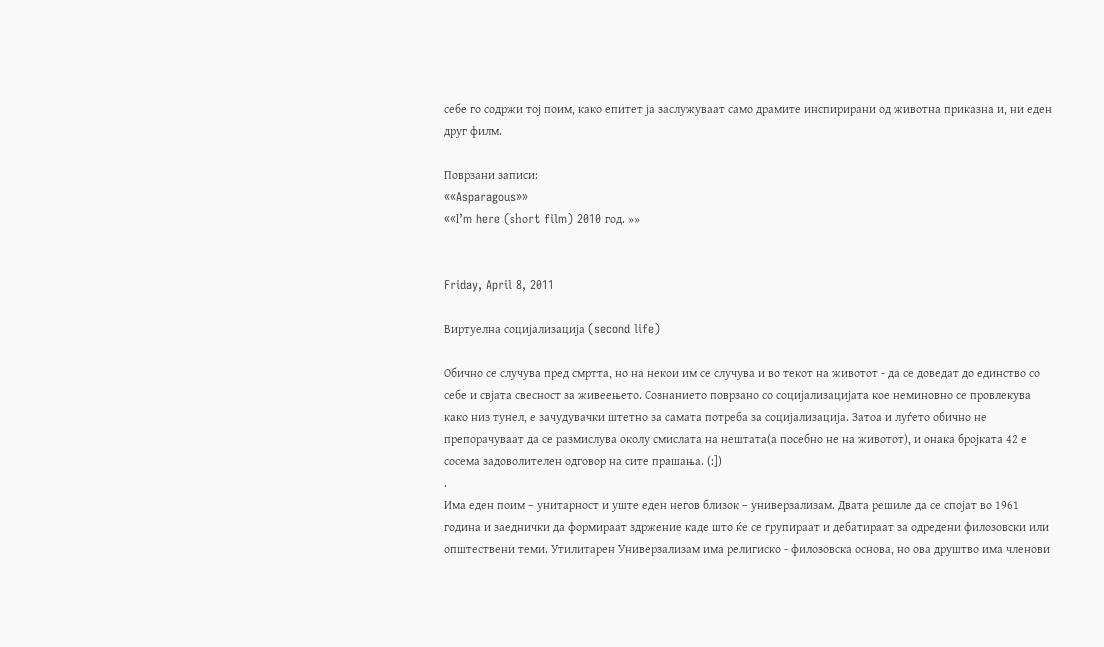себе го содржи тој поим, како епитет ја заслужуваат само драмите инспирирани од животна приказна и, ни еден друг филм.

Поврзани записи:
««Asparagous»»
««I’m here (shоrt film) 2010 год. »»


Friday, April 8, 2011

Виртуелна социјализација (second life)

Обично се случува пред смртта, но на некои им се случува и во текот на животот - да се доведат до единство со себе и свјата свесност за живеењето. Сознанието поврзано со социјализацијата кое неминовно се провлекува како низ тунел, е зачудувачки штетно за самата потреба за социјализација. Затоа и луѓето обично не препорачуваат да се размислува околу смислата на нештата(а посебно не на животот), и онака бројката 42 е сосема задоволителен одговор на сите прашања. (:])
.
Има еден поим – унитарност и уште еден негов близок – универзализам. Двата решиле да се спојат во 1961 година и заеднички да формираат здржение каде што ќе се групираат и дебатираат за одредени филозовски или општествени теми. Утилитарен Универзализам има религиско - филозовска основа, но ова друштво има членови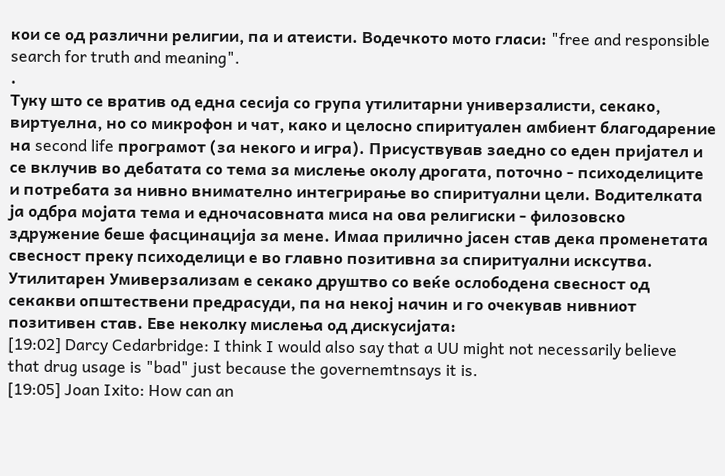кои се од различни религии, па и атеисти. Водечкото мото гласи: "free and responsible search for truth and meaning".
.
Туку што се вратив од една сесија со група утилитарни универзалисти, секако, виртуелна, но со микрофон и чат, како и целосно спиритуален амбиент благодарение на second life програмот (за некого и игра). Присуствував заедно со еден пријател и се вклучив во дебатата со тема за мислење околу дрогата, поточно - психоделиците и потребата за нивно внимателно интегрирање во спиритуални цели. Водителката ја одбра мојата тема и едночасовната миса на ова религиски - филозовско здружение беше фасцинација за мене. Имаа прилично јасен став дека променетата свесност преку психоделици е во главно позитивна за спиритуални исксутва. Утилитарен Умиверзализам е секако друштво со веќе ослободена свесност од секакви општествени предрасуди, па на некој начин и го очекував нивниот позитивен став. Еве неколку мислења од дискусијата:
[19:02] Darcy Cedarbridge: I think I would also say that a UU might not necessarily believe that drug usage is "bad" just because the governemtnsays it is.
[19:05] Joan Ixito: How can an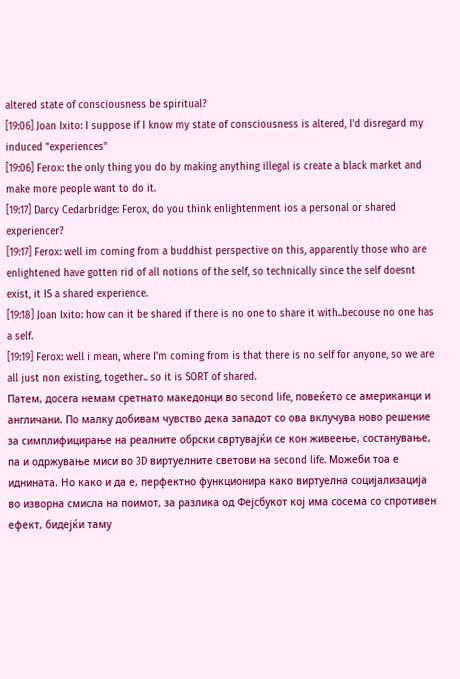altered state of consciousness be spiritual?
[19:06] Joan Ixito: I suppose if I know my state of consciousness is altered, I'd disregard my induced "experiences"
[19:06] Ferox: the only thing you do by making anything illegal is create a black market and make more people want to do it.
[19:17] Darcy Cedarbridge: Ferox, do you think enlightenment ios a personal or shared experiencer?
[19:17] Ferox: well im coming from a buddhist perspective on this, apparently those who are enlightened have gotten rid of all notions of the self, so technically since the self doesnt exist, it IS a shared experience.
[19:18] Joan Ixito: how can it be shared if there is no one to share it with..becоuse no one has a self.
[19:19] Ferox: well i mean, where I'm coming from is that there is no self for anyone, so we are all just non existing, together.. so it is SORT of shared.
Патем, досега немам сретнато македонци во second life, повеќето се американци и англичани. По малку добивам чувство дека западот со ова вклучува ново решение за симплифицирање на реалните обрски свртувајќи се кон живеење, состанување, па и одржување миси во 3D виртуелните светови на second life. Можеби тоа е иднината. Но како и да е, перфектно функционира како виртуелна социјализација во изворна смисла на поимот, за разлика од Фејсбукот кој има сосема со спротивен ефект, бидејќи таму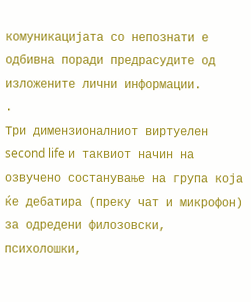комуникацијата со непознати е одбивна поради предрасудите од изложените лични информации.
.
Три димензионалниот виртуелен second life и таквиот начин на озвучено состанување на група која ќе дебатира (преку чат и микрофон) за одредени филозовски, психолошки,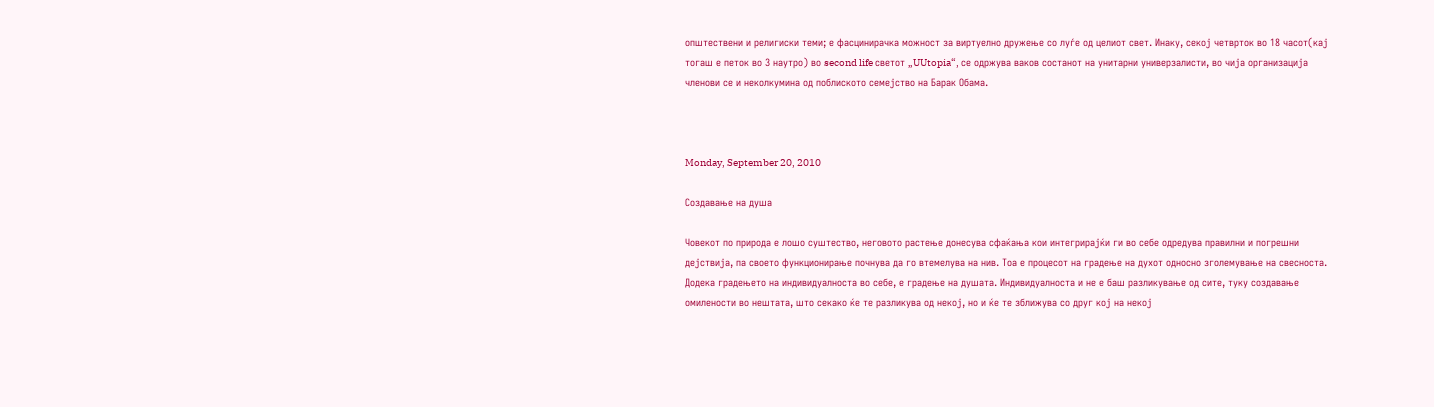општествени и религиски теми; е фасцинирачка можност за виртуелно дружење со луѓе од целиот свет. Инаку, секој четврток во 18 часот(кај тогаш е петок во 3 наутро) во second life светот „UUtopia“, се одржува ваков состанот на унитарни универзалисти, во чија организација членови се и неколкумина од поблиското семејство на Барак Обама.



Monday, September 20, 2010

Создавање на душа

Човекот по природа е лошо суштество, неговото растење донесува сфаќања кои интегрирајќи ги во себе одредува правилни и погрешни дејствија, па своето функционирање почнува да го втемелува на нив. Тоа е процесот на градење на духот односно зголемување на свесноста. Додека градењето на индивидуалноста во себе, е градење на душата. Индивидуалноста и не е баш разликување од сите, туку создавање омилености во нештата, што секако ќе те разликува од некој, но и ќе те зближува со друг кој на некој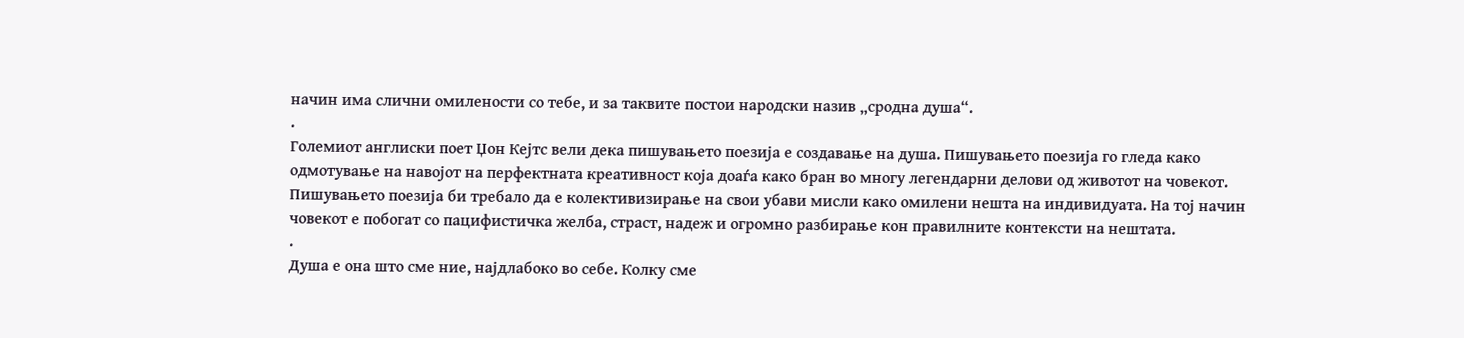начин има слични омилености со тебе, и за таквите постои народски назив „сродна душа“.
.
Големиот англиски поет Џон Кејтс вели дека пишувањето поезија е создавање на душа. Пишувањето поезија го гледа како одмотување на навојот на перфектната креативност која доаѓа како бран во многу легендарни делови од животот на човекот. Пишувањето поезија би требало да е колективизирање на свои убави мисли како омилени нешта на индивидуата. На тој начин човекот е побогат со пацифистичка желба, страст, надеж и огромно разбирање кон правилните контексти на нештата.
.
Душа е она што сме ние, најдлабоко во себе. Колку сме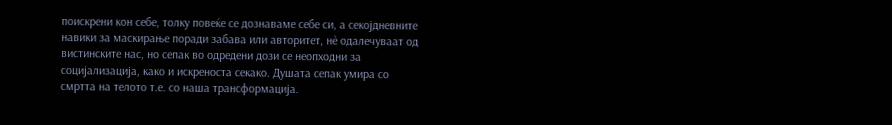поискрени кон себе, толку повеќе се дознаваме себе си, а секојдневните навики за маскирање поради забава или авторитет, нѐ одалечуваат од вистинските нас, но сепак во одредени дози се неопходни за социјализација, како и искреноста секако. Душата сепак умира со смртта на телото т.е. со наша трансформација.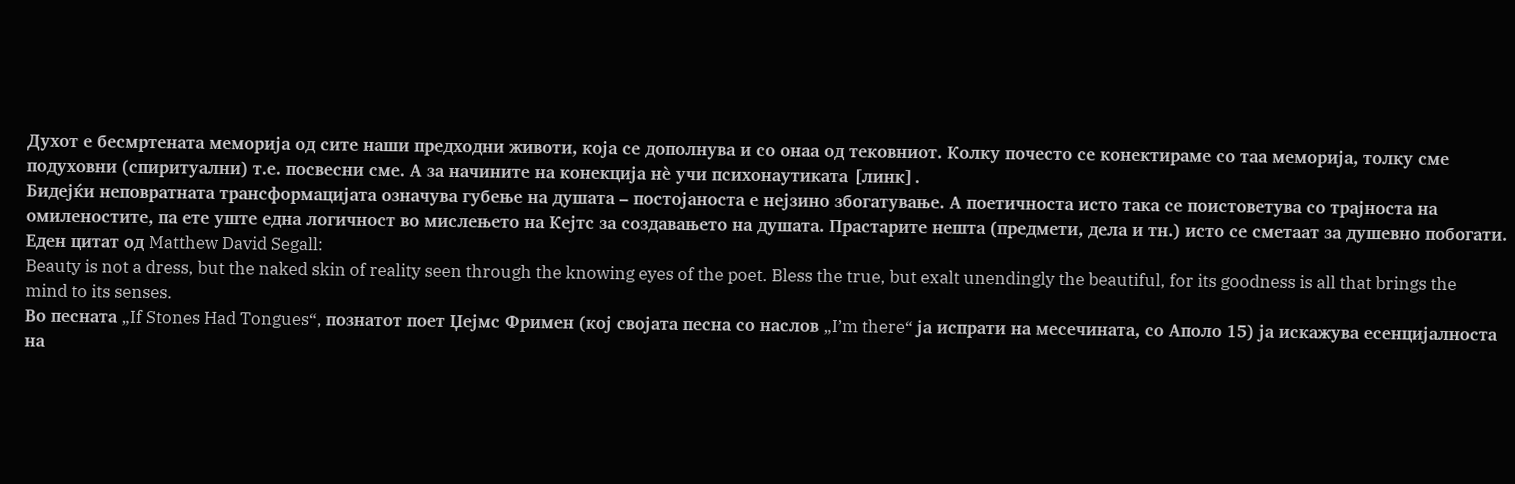Духот е бесмртената меморија од сите наши предходни животи, која се дополнува и со онаа од тековниот. Колку почесто се конектираме со таа меморија, толку сме подуховни (спиритуални) т.е. посвесни сме. А за начините на конекција нѐ учи психонаутиката [линк].
Бидејќи неповратната трансформацијата означува губење на душата – постојаноста е нејзино збогатување. А поетичноста исто така се поистоветува со трајноста на омиленостите, па ете уште една логичност во мислењето на Кејтс за создавањето на душата. Прастарите нешта (предмети, дела и тн.) исто се сметаат за душевно побогати.
Еден цитат од Matthew David Segall:
Beauty is not a dress, but the naked skin of reality seen through the knowing eyes of the poet. Bless the true, but exalt unendingly the beautiful, for its goodness is all that brings the mind to its senses.
Во песната „If Stones Had Tongues“, познатот поет Џејмс Фримен (кој својата песна со наслов „I’m there“ ја испрати на месечината, со Аполо 15) ја искажува есенцијалноста на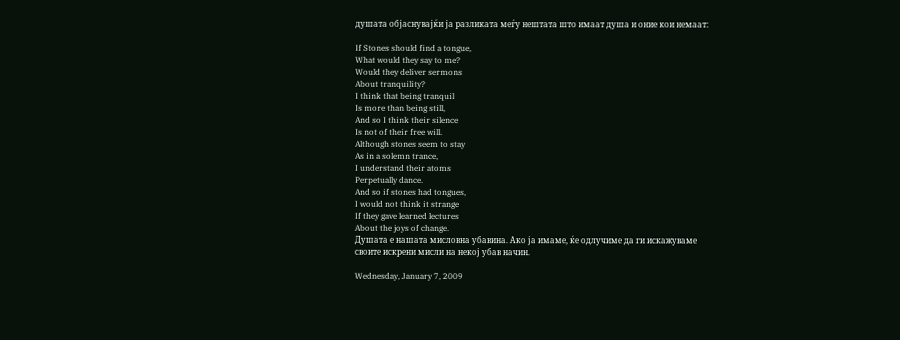душата објаснувајќи ја разликата меѓу нештата што имаат душа и оние кои немаат:

If Stones should find a tongue,
What would they say to me?
Would they deliver sermons
About tranquility?
I think that being tranquil
Is more than being still,
And so I think their silence
Is not of their free will.
Although stones seem to stay
As in a solemn trance,
I understand their atoms
Perpetually dance.
And so if stones had tongues,
I would not think it strange
If they gave learned lectures
About the joys of change.
Душата е нашата мисловна убавина. Ако ја имаме, ќе одлучиме да ги искажуваме своите искрени мисли на некој убав начин.

Wednesday, January 7, 2009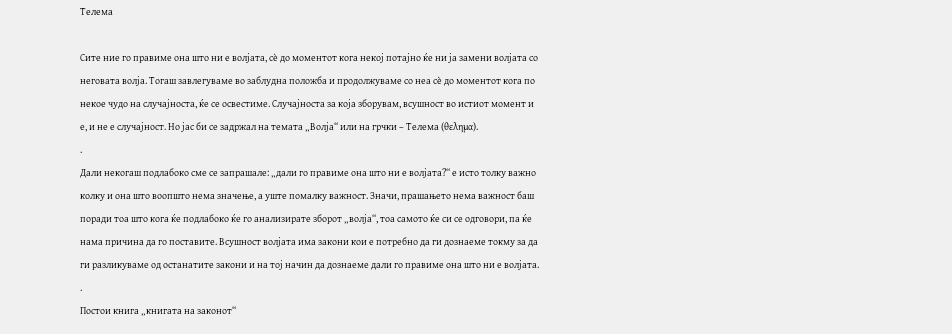Телема

Сите ние го правиме она што ни е волјата, сѐ до моментот кога некој потајно ќе ни ја замени волјата со неговата волја. Тогаш завлегуваме во заблудна положба и продолжуваме со неа сѐ до моментот кога по некое чудо на случајноста, ќе се освестиме. Случајноста за која зборувам, всушност во истиот момент и е, и не е случајност. Но јас би се задржал на темата „Волја“ или на грчки – Телема (θελημα).
.
Дали некогаш подлабоко сме се запрашале: „дали го правиме она што ни е волјата?“ е исто толку важно колку и она што воопшто нема значење, а уште помалку важност. Значи, прашањето нема важност баш поради тоа што кога ќе подлабоко ќе го анализирате зборот „волја“, тоа самото ќе си се одговори, па ќе нама причина да го поставите. Всушност волјата има закони кои е потребно да ги дознаеме токму за да ги разликуваме од останатите закони и на тој начин да дознаеме дали го правиме она што ни е волјата.
.
Постои книга „книгата на законот“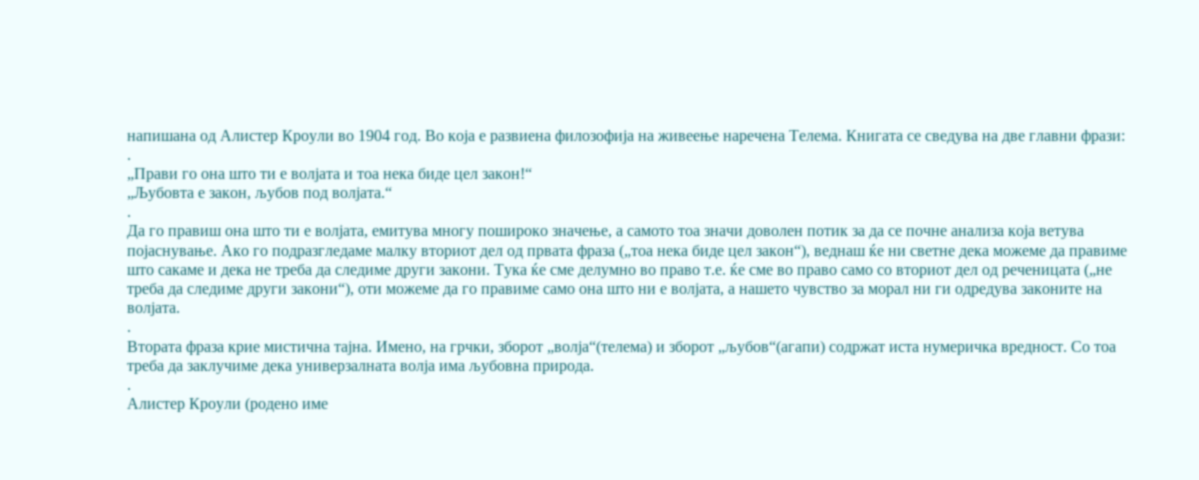напишана од Алистер Кроули во 1904 год. Во која е развиена филозофија на живеење наречена Телема. Книгата се сведува на две главни фрази:
.
„Прави го она што ти е волјата и тоа нека биде цел закон!“
„Љубовта е закон, љубов под волјата.“
.
Да го правиш она што ти е волјата, емитува многу пошироко значење, а самото тоа значи доволен потик за да се почне анализа која ветува појаснување. Ако го подразгледаме малку вториот дел од првата фраза („тоа нека биде цел закон“), веднаш ќе ни светне дека можеме да правиме што сакаме и дека не треба да следиме други закони. Тука ќе сме делумно во право т.е. ќе сме во право само со вториот дел од реченицата („не треба да следиме други закони“), оти можеме да го правиме само она што ни е волјата, а нашето чувство за морал ни ги одредува законите на волјата.
.
Втората фраза крие мистична тајна. Имено, на грчки, зборот „волја“(телема) и зборот „љубов“(агапи) содржат иста нумеричка вредност. Со тоа треба да заклучиме дека универзалната волја има љубовна природа.
.
Алистер Кроули (родено име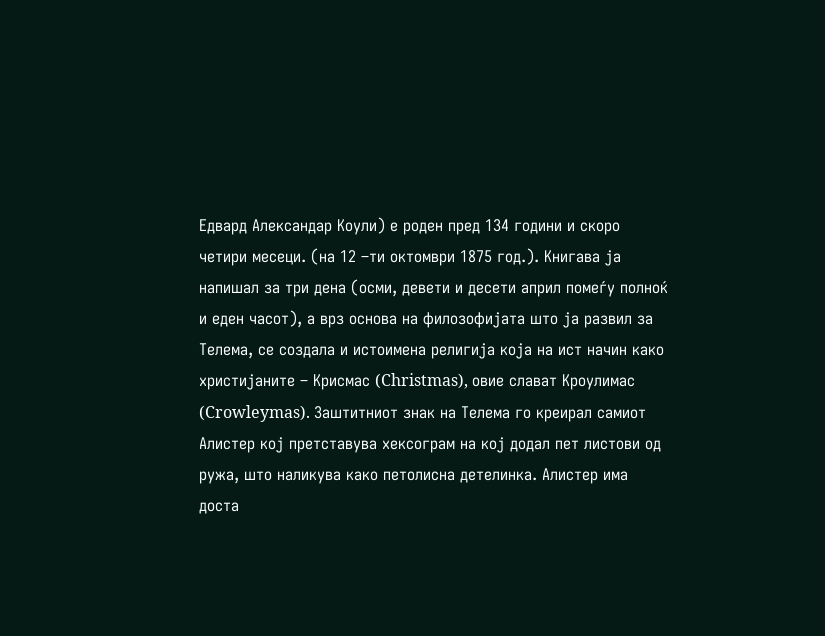Едвард Александар Коули) е роден пред 134 години и скоро четири месеци. (на 12 –ти октомври 1875 год.). Книгава ја напишал за три дена (осми, девети и десети април помеѓу полноќ и еден часот), а врз основа на филозофијата што ја развил за Телема, се создала и истоимена религија која на ист начин како христијаните – Крисмас (Christmas), овие слават Кроулимас (Crowleymas). Заштитниот знак на Телема го креирал самиот Алистер кој претставува хексограм на кој додал пет листови од ружа, што наликува како петолисна детелинка. Алистер има доста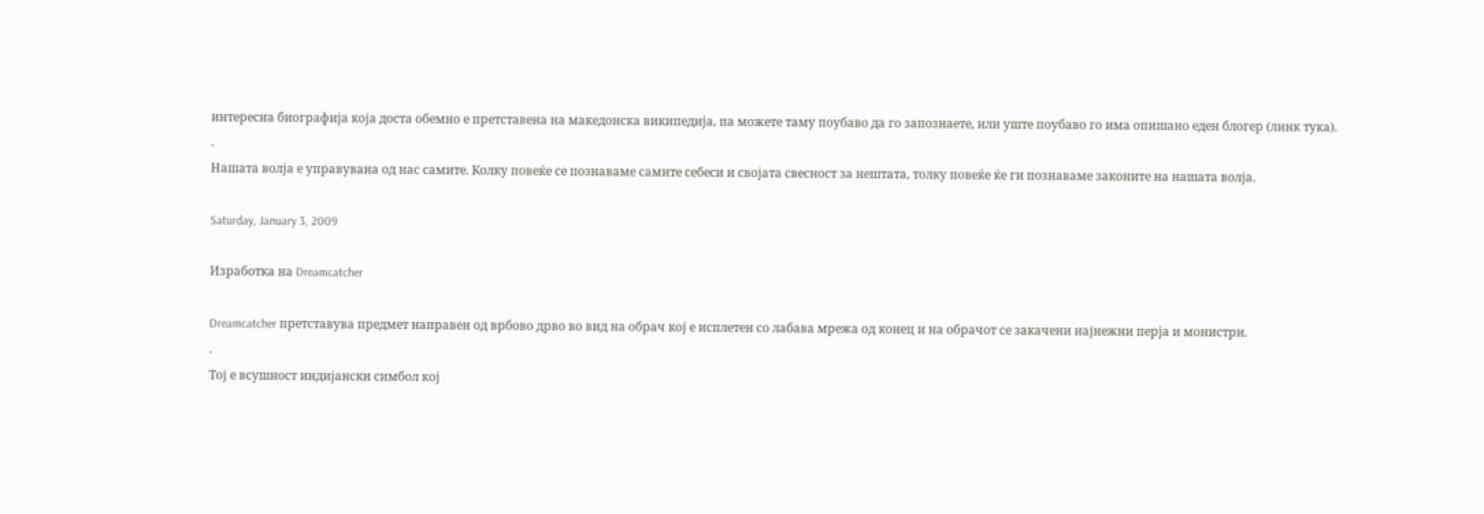интересна биографија која доста обемно е претставена на македонска википедија, па можете таму поубаво да го запознаете, или уште поубаво го има опишано еден блогер (линк тука).
.
Нашата волја е управувана од нас самите. Колку повеќе се познаваме самите себеси и својата свесност за нештата, толку повеќе ќе ги познаваме законите на нашата волја.

Saturday, January 3, 2009

Изработка на Dreamcatcher

Dreamcatcher претставува предмет направен од врбово дрво во вид на обрач кој е исплетен со лабава мрежа од конец и на обрачот се закачени најнежни перја и монистри.
.
Тој е всушност индијански симбол кој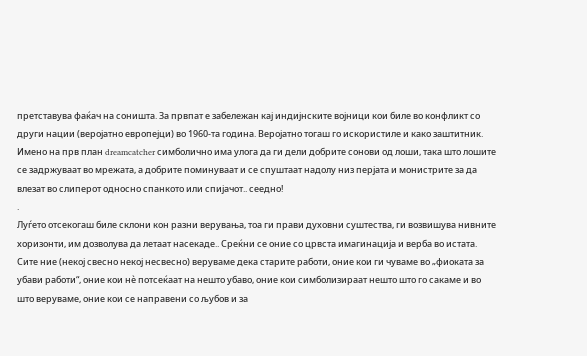претставува фаќач на соништа. За првпат е забележан кај индијнските војници кои биле во конфликт со други нации (веројатно европејци) во 1960-та година. Веројатно тогаш го искористиле и како заштитник. Имено на прв план dreamcatcher симболично има улога да ги дели добрите сонови од лоши, така што лошите се задржуваат во мрежата, а добрите поминуваат и се спуштаат надолу низ перјата и монистрите за да влезат во слиперот односно спанкото или спијачот.. сеедно!
.
Луѓето отсекогаш биле склони кон разни верувања, тоа ги прави духовни суштества, ги возвишува нивните хоризонти, им дозволува да летаат насекаде.. Среќни се оние со црвста имагинација и верба во истата. Сите ние (некој свесно некој несвесно) веруваме дека старите работи, оние кои ги чуваме во „фиоката за убави работи“, оние кои нè потсеќаат на нешто убаво, оние кои симболизираат нешто што го сакаме и во што веруваме, оние кои се направени со љубов и за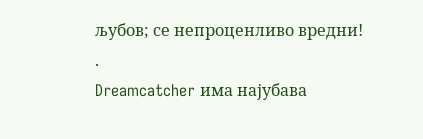љубов; се непроценливо вредни!
.
Dreamcatcher има најубава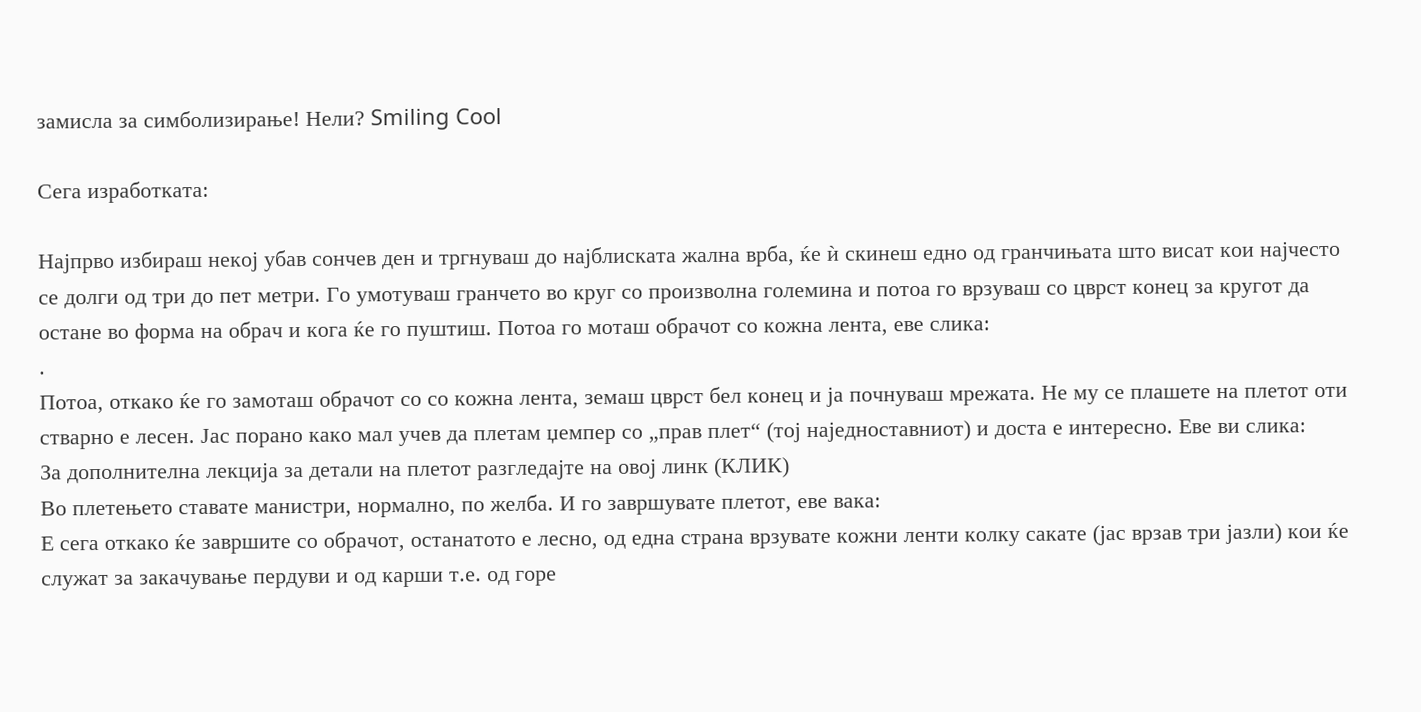замисла за симболизирање! Нели? Smiling Cool

Сега изработката:

Најпрво избираш некој убав сончев ден и тргнуваш до најблиската жална врба, ќе ѝ скинеш едно од гранчињата што висат кои најчесто се долги од три до пет метри. Го умотуваш гранчето во круг со произволна големина и потоа го врзуваш со цврст конец за кругот да остане во форма на обрач и кога ќе го пуштиш. Потоа го моташ обрачот со кожна лента, еве слика:
.
Потоа, откако ќе го замоташ обрачот со со кожна лента, земаш цврст бел конец и ја почнуваш мрежата. Не му се плашете на плетот оти стварно е лесен. Јас порано како мал учев да плетам џемпер со „прав плет“ (тој наједноставниот) и доста е интересно. Еве ви слика:
За дополнителна лекција за детали на плетот разгледајте на овој линк (КЛИК)
Во плетењето ставате манистри, нормално, по желба. И го завршувате плетот, еве вака:
Е сега откако ќе завршите со обрачот, останатото е лесно, од една страна врзувате кожни ленти колку сакате (јас врзав три јазли) кои ќе служат за закачување пердуви и од карши т.е. од горе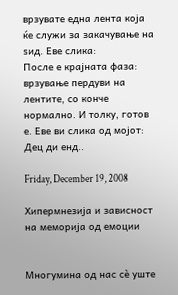врзувате една лента која ќе служи за закачување на ѕид. Еве слика:
После е крајната фаза: врзување пердуви на лентите, со конче нормално. И толку, готов е. Еве ви слика од мојот:
Дец ди енд..

Friday, December 19, 2008

Хипермнезија и зависност на меморија од емоции


Многумина од нас сè уште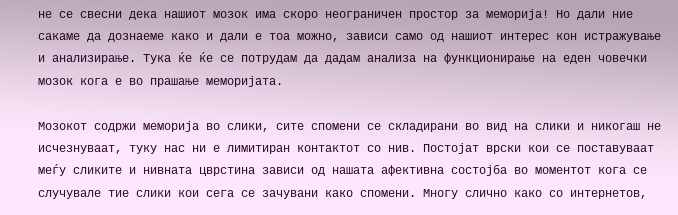не се свесни дека нашиот мозок има скоро неограничен простор за меморија! Но дали ние сакаме да дознаеме како и дали е тоа можно, зависи само од нашиот интерес кон истражување и анализирање. Тука ќе ќе се потрудам да дадам анализа на функционирање на еден човечки мозок кога е во прашање меморијата.

Мозокот содржи меморија во слики, сите спомени се складирани во вид на слики и никогаш не исчезнуваат, туку нас ни е лимитиран контактот со нив. Постојат врски кои се поставуваат меѓу сликите и нивната цврстина зависи од нашата афективна состојба во моментот кога се случувале тие слики кои сега се зачувани како спомени. Многу слично како со интернетов,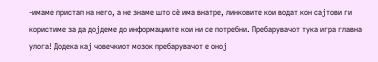-имаме пристап на него, а не знаме што сè има внатре, линковите кои водат кон сајтови ги користиме за да дојдеме до информациите кои ни се потребни. Пребарувачот тука игра главна улога! Додека кај човечкиот мозок пребарувачот е оној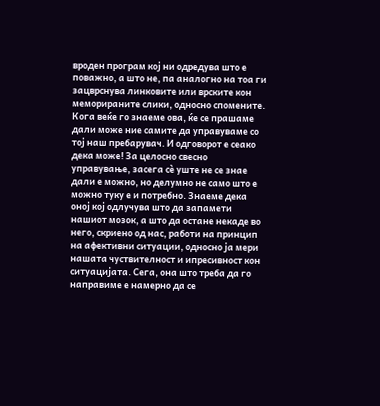вроден програм кој ни одредува што е поважно, а што не, па аналогно на тоа ги зацврснува линковите или врските кон меморираните слики, односно спомените. Кога веќе го знаеме ова, ќе се прашаме дали може ние самите да управуваме со тој наш пребарувач. И одговорот е сеако дека може! За целосно свесно управување, засега сѐ уште не се знае дали е можно, но делумно не само што е можно туку е и потребно. Знаеме дека оној кој одлучува што да запамети нашиот мозок, а што да остане некаде во него, скриено од нас, работи на принцип на афективни ситуации, односно ја мери нашата чуствителност и ипресивност кон ситуацијата. Сега, она што треба да го направиме е намерно да се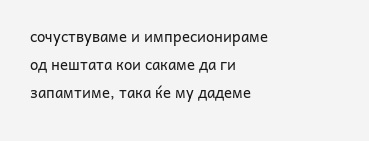сочуствуваме и импресионираме од нештата кои сакаме да ги запамтиме, така ќе му дадеме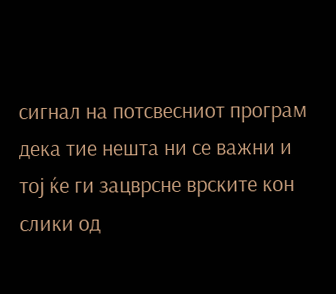сигнал на потсвесниот програм дека тие нешта ни се важни и тој ќе ги зацврсне врските кон слики од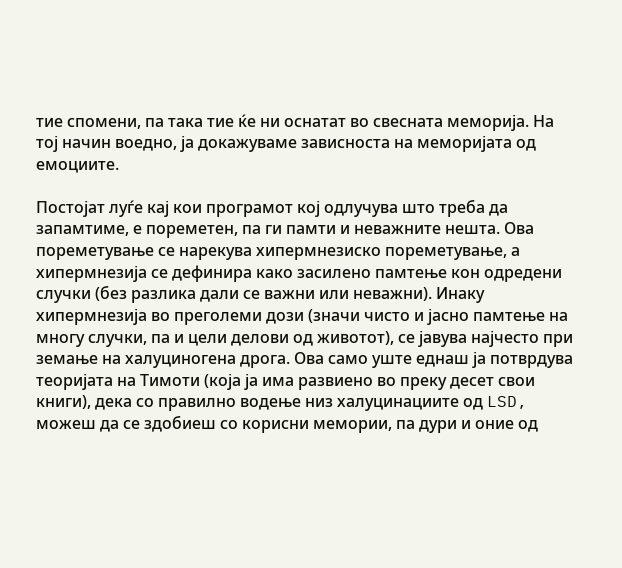тие спомени, па така тие ќе ни оснатат во свесната меморија. На тој начин воедно, ја докажуваме зависноста на меморијата од емоциите.

Постојат луѓе кај кои програмот кој одлучува што треба да запамтиме, е пореметен, па ги памти и неважните нешта. Ова пореметување се нарекува хипермнезиско пореметување, а хипермнезија се дефинира како засилено памтење кон одредени случки (без разлика дали се важни или неважни). Инаку хипермнезија во преголеми дози (значи чисто и јасно памтење на многу случки, па и цели делови од животот), се јавува најчесто при земање на халуциногена дрога. Ова само уште еднаш ја потврдува теоријата на Тимоти (која ја има развиено во преку десет свои книги), дека со правилно водење низ халуцинациите од LSD, можеш да се здобиеш со корисни мемории, па дури и оние од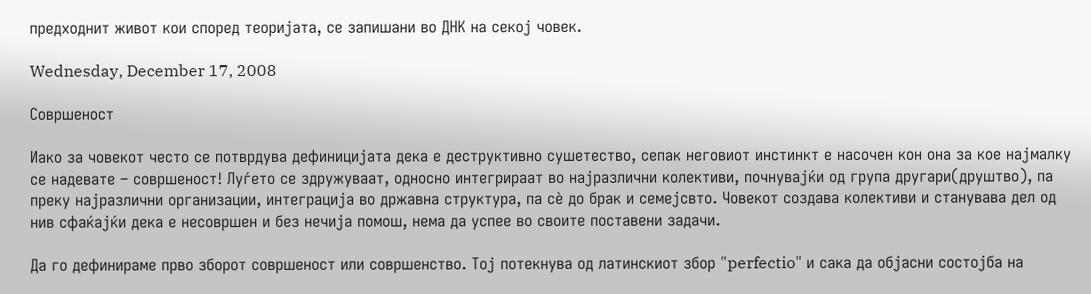предходнит живот кои според теоријата, се запишани во ДНК на секој човек.

Wednesday, December 17, 2008

Совршеност

Иако за човекот често се потврдува дефиницијата дека е деструктивно сушетество, сепак неговиот инстинкт е насочен кон она за кое најмалку се надевате – совршеност! Луѓето се здружуваат, односно интегрираат во најразлични колективи, почнувајќи од група другари(друштво), па преку најразлични организации, интеграција во државна структура, па сè до брак и семејсвто. Човекот создава колективи и станувава дел од нив сфаќајќи дека е несовршен и без нечија помош, нема да успее во своите поставени задачи.

Да го дефинираме прво зборот совршеност или совршенство. Тој потекнува од латинскиот збор "perfectio" и сака да објасни состојба на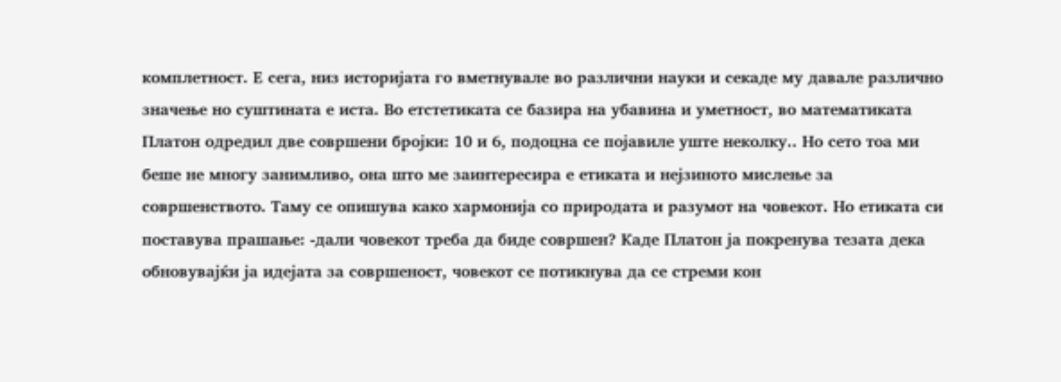комплетност. Е сега, низ историјата го вметнувале во различни науки и секаде му давале различно значење но суштината е иста. Во етстетиката се базира на убавина и уметност, во математиката Платон одредил две совршени бројки: 10 и 6, подоцна се појавиле уште неколку.. Но сето тоа ми беше не многу занимливо, она што ме заинтересира е етиката и нејзиното мислење за совршенството. Таму се опишува како хармонија со природата и разумот на човекот. Но етиката си поставува прашање: -дали човекот треба да биде совршен? Каде Платон ја покренува тезата дека обновувајќи ја идејата за совршеност, човекот се потикнува да се стреми кон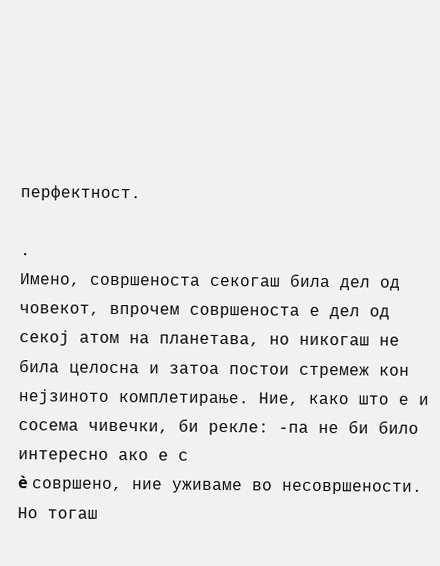перфектност.

.
Имено, совршеноста секогаш била дел од човекот, впрочем совршеноста е дел од секој атом на планетава, но никогаш не била целосна и затоа постои стремеж кон нејзиното комплетирање. Ние, како што е и сосема чивечки, би рекле: -па не би било интересно ако е с
è совршено, ние уживаме во несовршености. Но тогаш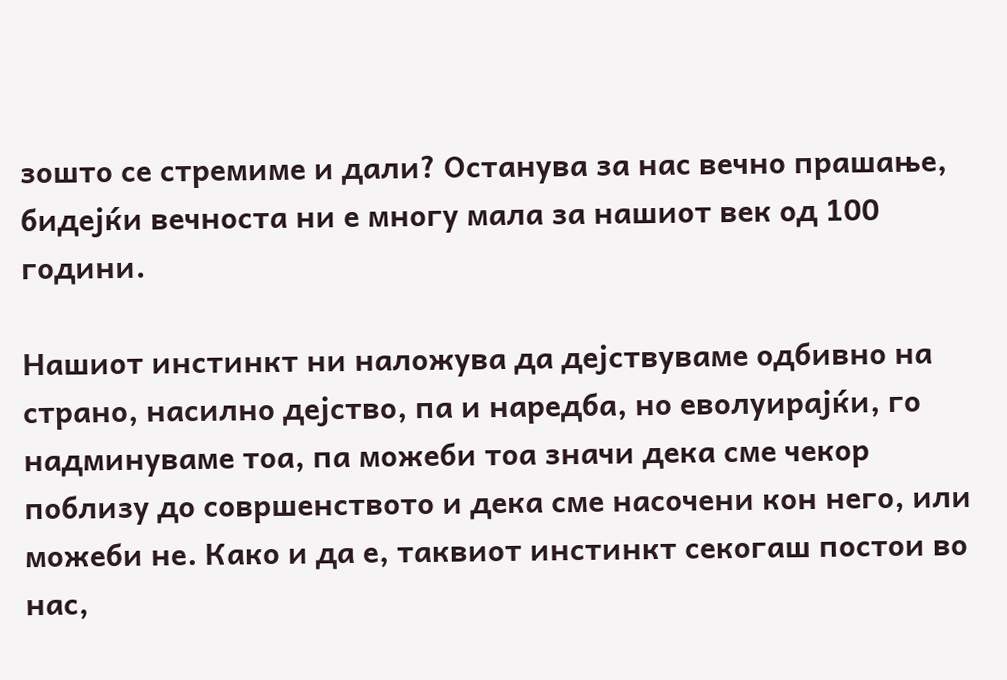зошто се стремиме и дали? Останува за нас вечно прашање, бидејќи вечноста ни е многу мала за нашиот век од 100 години.

Нашиот инстинкт ни наложува да дејствуваме одбивно на страно, насилно дејство, па и наредба, но еволуирајќи, го надминуваме тоа, па можеби тоа значи дека сме чекор поблизу до совршенството и дека сме насочени кон него, или можеби не. Како и да е, таквиот инстинкт секогаш постои во нас,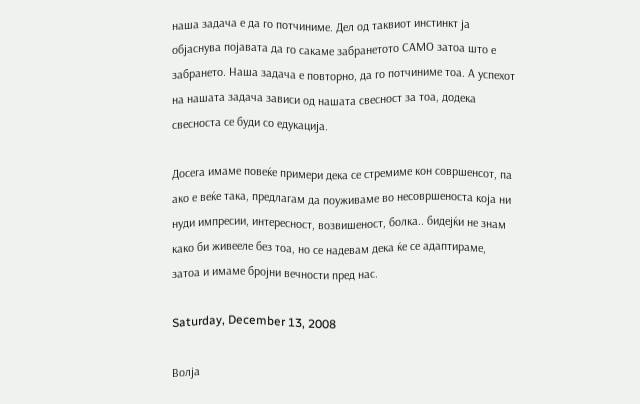наша задача е да го потчиниме. Дел од таквиот инстинкт ја објаснува појавата да го сакаме забранетото САМО затоа што е забрането. Наша задача е повторно, да го потчиниме тоа. А успехот на нашата задача зависи од нашата свесност за тоа, додека свесноста се буди со едукација.

Досега имаме повеќе примери дека се стремиме кон совршенсот, па ако е веќе така, предлагам да поуживаме во несовршеноста која ни нуди импресии, интересност, возвишеност, болка.. бидејќи не знам како би живееле без тоа, но се надевам дека ќе се адаптираме, затоа и имаме бројни вечности пред нас.

Saturday, December 13, 2008

Волја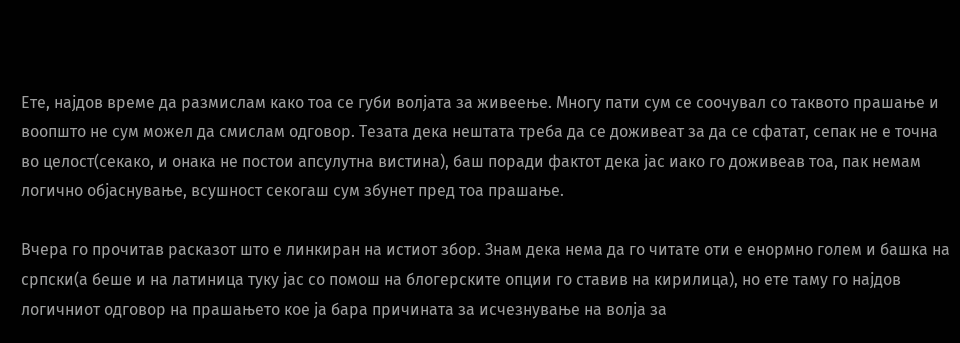Ете, најдов време да размислам како тоа се губи волјата за живеење. Многу пати сум се соочувал со таквото прашање и воопшто не сум можел да смислам одговор. Тезата дека нештата треба да се доживеат за да се сфатат, сепак не е точна во целост(секако, и онака не постои апсулутна вистина), баш поради фактот дека јас иако го доживеав тоа, пак немам логично објаснување, всушност секогаш сум збунет пред тоа прашање.

Вчера го прочитав расказот што е линкиран на истиот збор. Знам дека нема да го читате оти е енормно голем и башка на српски(а беше и на латиница туку јас со помош на блогерските опции го ставив на кирилица), но ете таму го најдов логичниот одговор на прашањето кое ја бара причината за исчезнување на волја за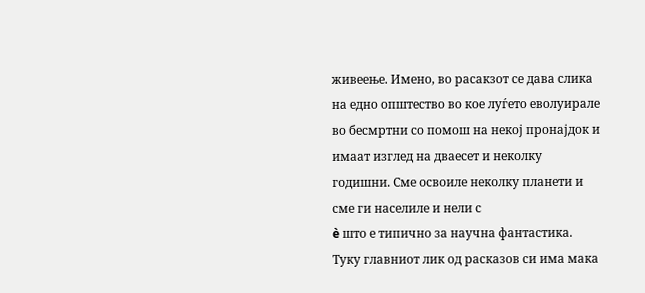живеење. Имено, во расакзот се дава слика на едно општество во кое луѓето еволуирале во бесмртни со помош на некој пронајдок и имаат изглед на дваесет и неколку годишни. Сме освоиле неколку планети и сме ги населиле и нели с
è што е типично за научна фантастика. Туку главниот лик од расказов си има мака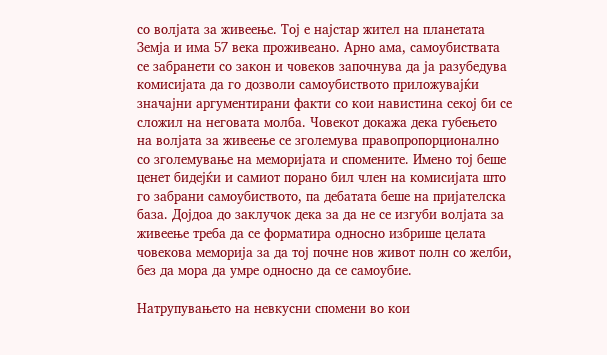со волјата за живеење. Тој е најстар жител на планетата Земја и има 57 века проживеано. Арно ама, самоубиствата се забранети со закон и човеков започнува да ја разубедува комисијата да го дозволи самоубиството приложувајќи значајни аргументирани факти со кои навистина секој би се сложил на неговата молба. Човекот докажа дека губењето на волјата за живеење се зголемува правопропорционално со зголемување на меморијата и спомените. Имено тој беше ценет бидејќи и самиот порано бил член на комисијата што го забрани самоубиството, па дебатата беше на пријателска база. Дојдоа до заклучок дека за да не се изгуби волјата за живеење треба да се форматира односно избрише целата човекова меморија за да тој почне нов живот полн со желби, без да мора да умре односно да се самоубие.

Натрупувањето на невкусни спомени во кои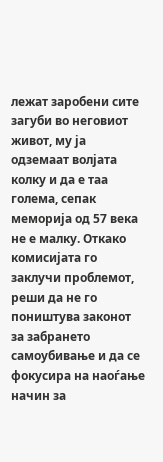лежат заробени сите загуби во неговиот живот, му ја одземаат волјата колку и да е таа голема, сепак меморија од 57 века не е малку. Откако комисијата го заклучи проблемот, реши да не го поништува законот за забрането самоубивање и да се фокусира на наоѓање начин за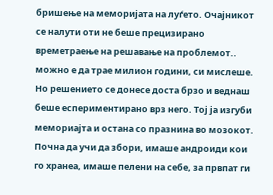бришење на меморијата на луѓето. Очајникот се налути оти не беше прецизирано времетраење на решавање на проблемот.. можно е да трае милион години, си мислеше. Но решението се донесе доста брзо и веднаш беше еспериментирано врз него. Тој ја изгуби мемориајта и остана со празнина во мозокот. Почна да учи да збори, имаше андроиди кои го хранеа, имаше пелени на себе, за првпат ги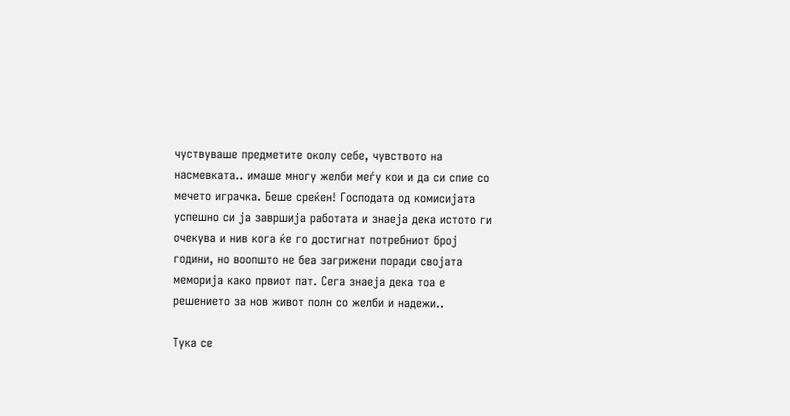чуствуваше предметите околу себе, чувството на насмевката.. имаше многу желби меѓу кои и да си спие со мечето играчка. Беше среќен! Господата од комисијата успешно си ја завршија работата и знаеја дека истото ги очекува и нив кога ќе го достигнат потребниот број години, но воопшто не беа загрижени поради својата меморија како првиот пат. Сега знаеја дека тоа е решението за нов живот полн со желби и надежи..

Тука се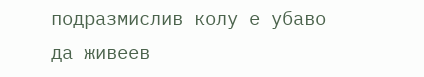подразмислив колу е убаво да живеев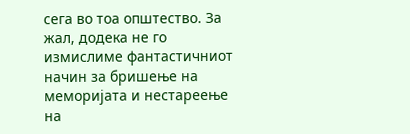сега во тоа општество. За жал, додека не го измислиме фантастичниот начин за бришење на меморијата и нестареење на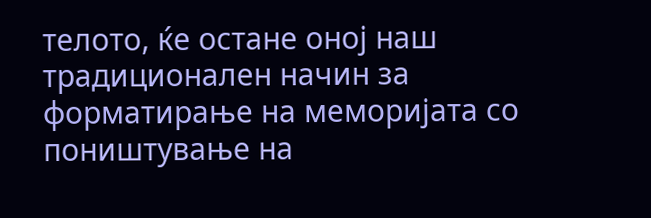телото, ќе остане оној наш традиционален начин за форматирање на меморијата со поништување на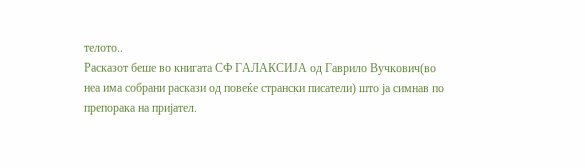телото..
Расказот беше во книгата СФ ГАЛАКСИЈА од Гаврило Вучкович(во неа има собрани раскази од повеќе странски писатели) што ја симнав по препорака на пријател.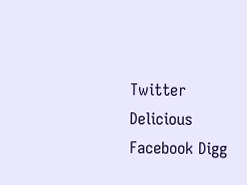Twitter Delicious Facebook Digg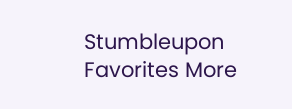Stumbleupon Favorites More